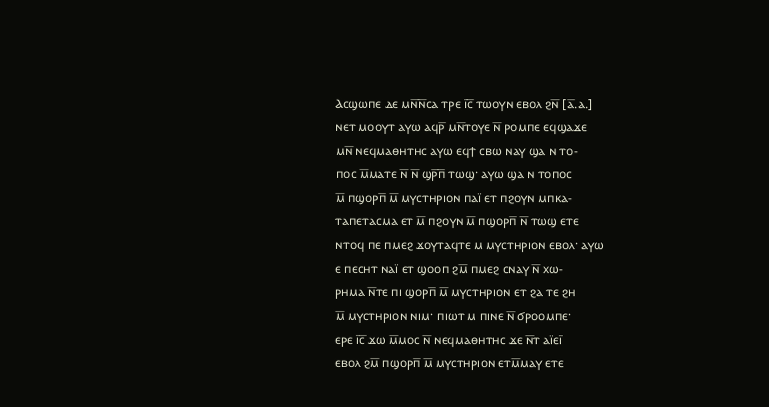Ⲁⲥϣⲱⲡⲉ ⲇⲉ ⲙⲛ̅ⲛ̅ⲥⲁ ⲧⲣⲉ ⲓ̅ⲥ̅ ⲧⲱⲟⲩⲛ ⲉⲃⲟⲗ ϩⲛ̅ [ⲁ̅.ⲁ.]
ⲛⲉⲧ ⲙⲟⲟⲩⲧ ⲁⲩⲱ ⲁϥⲣ̅ ⲙⲛ̅ⲧⲟⲩⲉ ⲛ̅ ⲣⲟⲙⲡⲉ ⲉϥϣⲁϫⲉ
ⲙⲛ̅ ⲛⲉϥⲙⲁⲑⲏⲧⲏⲥ ⲁⲩⲱ ⲉϥϯ ⲥⲃⲱ ⲛⲁⲩ ϣⲁ ⲛ ⲧⲟ‐
ⲡⲟⲥ ⲙ̅ⲙⲁⲧⲉ ⲛ̅ ⲛ̅ ϣⲣ̅ⲡ̅ ⲧⲱϣ· ⲁⲩⲱ ϣⲁ ⲛ ⲧⲟⲡⲟⲥ
ⲙ̅ ⲡϣⲟⲣⲡ̅ ⲙ̅ ⲙⲩⲥⲧⲏⲣⲓⲟⲛ ⲡⲁⲓ̈ ⲉⲧ ⲡϩⲟⲩⲛ ⲙⲡⲕⲁ‐
ⲧⲁⲡⲉⲧⲁⲥⲙⲁ ⲉⲧ ⲙ̅ ⲡϩⲟⲩⲛ ⲙ̅ ⲡϣⲟⲣⲡ̅ ⲛ̅ ⲧⲱϣ ⲉⲧⲉ
ⲛⲧⲟϥ ⲡⲉ ⲡⲙⲉϩ ϫⲟⲩⲧⲁϥⲧⲉ ⲙ ⲙⲩⲥⲧⲏⲣⲓⲟⲛ ⲉⲃⲟⲗ· ⲁⲩⲱ
ⲉ ⲡⲉⲥⲏⲧ ⲛⲁⲓ̈ ⲉⲧ ϣⲟⲟⲡ ϩⲙ̅ ⲡⲙⲉϩ ⲥⲛⲁⲩ ⲛ̅ ⲭⲱ‐
ⲣⲏⲙⲁ ⲛ̅ⲧⲉ ⲡⲓ ϣⲟⲣⲡ̅ ⲙ̅ ⲙⲩⲥⲧⲏⲣⲓⲟⲛ ⲉⲧ ϩⲁ ⲧⲉ ϩⲏ
ⲙ̅ ⲙⲩⲥⲧⲏⲣⲓⲟⲛ ⲛⲓⲙ· ⲡⲓⲱⲧ ⲙ ⲡⲓⲛⲉ ⲛ̅ ϭⲣⲟⲟⲙⲡⲉ·
ⲉⲣⲉ ⲓ̅ⲥ̅ ϫⲱ ⲙ̅ⲙⲟⲥ ⲛ̅ ⲛⲉϥⲙⲁⲑⲏⲧⲏⲥ ϫⲉ ⲛ̅ⲧ ⲁⲓ̈ⲉⲓ̅
ⲉⲃⲟⲗ ϩⲙ̅ ⲡϣⲟⲣⲡ̅ ⲙ̅ ⲙⲩⲥⲧⲏⲣⲓⲟⲛ ⲉⲧⲙ̅ⲙⲁⲩ ⲉⲧⲉ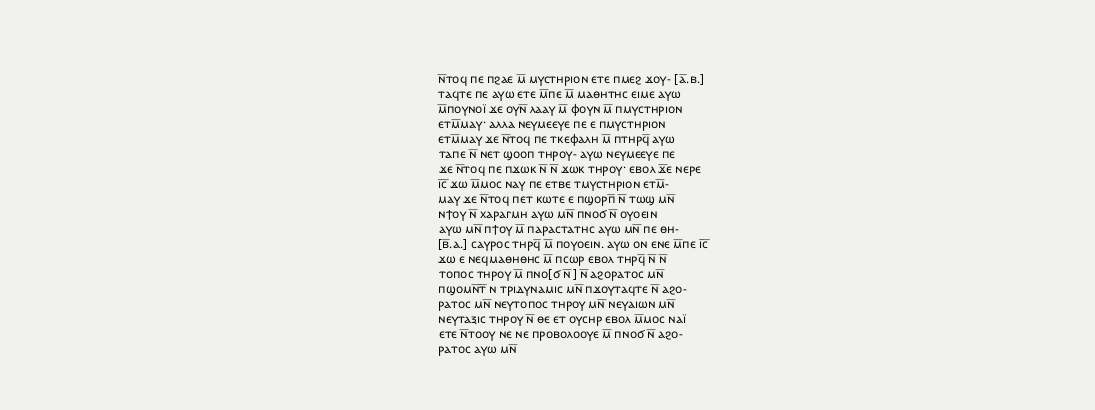ⲛ̅ⲧⲟϥ ⲡⲉ ⲡϩⲁⲉ ⲙ̅ ⲙⲩⲥⲧⲏⲣⲓⲟⲛ ⲉⲧⲉ ⲡⲙⲉϩ ϫⲟⲩ‐ [ⲁ̅.ⲃ.]
ⲧⲁϥⲧⲉ ⲡⲉ ⲁⲩⲱ ⲉⲧⲉ ⲙ̅ⲡⲉ ⲙ̅ ⲙⲁⲑⲏⲧⲏⲥ ⲉⲓⲙⲉ ⲁⲩⲱ
ⲙ̅ⲡⲟⲩⲛⲟⲓ̈ ϫⲉ ⲟⲩⲛ̅ ⲗⲁⲁⲩ ⲙ̅ ⲫⲟⲩⲛ ⲙ̅ ⲡⲙⲩⲥⲧⲏⲣⲓⲟⲛ
ⲉⲧⲙ̅ⲙⲁⲩ· ⲁⲗⲗⲁ ⲛⲉⲩⲙⲉⲉⲩⲉ ⲡⲉ ⲉ ⲡⲙⲩⲥⲧⲏⲣⲓⲟⲛ
ⲉⲧⲙ̅ⲙⲁⲩ ϫⲉ ⲛ̅ⲧⲟϥ ⲡⲉ ⲧⲕⲉⲫⲁⲗⲏ ⲙ̅ ⲡⲧⲏⲣϥ̅ ⲁⲩⲱ
ⲧⲁⲡⲉ ⲛ̅ ⲛⲉⲧ ϣⲟⲟⲡ ⲧⲏⲣⲟⲩ‐ ⲁⲩⲱ ⲛⲉⲩⲙⲉⲉⲩⲉ ⲡⲉ
ϫⲉ ⲛ̅ⲧⲟϥ ⲡⲉ ⲡϫⲱⲕ ⲛ̅ ⲛ̅ ϫⲱⲕ ⲧⲏⲣⲟⲩ· ⲉⲃⲟⲗ ϫ̅ⲉ ⲛⲉⲣⲉ
ⲓ̅ⲥ̅ ϫⲱ ⲙ̅ⲙⲟⲥ ⲛⲁⲩ ⲡⲉ ⲉⲧⲃⲉ ⲧⲙⲩⲥⲧⲏⲣⲓⲟⲛ ⲉⲧⲙ̅‐
ⲙⲁⲩ ϫⲉ ⲛ̅ⲧⲟϥ ⲡⲉⲧ ⲕⲱⲧⲉ ⲉ ⲡϣⲟⲣⲡ̅ ⲛ̅ ⲧⲱϣ ⲙⲛ̅
ⲛϯⲟⲩ ⲛ̅ ⲭⲁⲣⲁⲅⲙⲏ ⲁⲩⲱ ⲙⲛ̅ ⲡⲛⲟϭ ⲛ̅ ⲟⲩⲟⲉⲓⲛ
ⲁⲩⲱ ⲙⲛ̅ ⲡϯⲟⲩ ⲙ̅ ⲡⲁⲣⲁⲥⲧⲁⲧⲏⲥ ⲁⲩⲱ ⲙⲛ̅ ⲡⲉ ⲑⲏ‐
[ⲃ̅.ⲁ.] ⲥⲁⲩⲣⲟⲥ ⲧⲏⲣϥ̅ ⲙ̅ ⲡⲟⲩⲟⲉⲓⲛ. ⲁⲩⲱ ⲟⲛ ⲉⲛⲉ ⲙ̅ⲡⲉ ⲓ̅ⲥ̅
ϫⲱ ⲉ ⲛⲉϥⲙⲁⲑⲏⲑⲏⲥ ⲙ̅ ⲡⲥⲱⲣ ⲉⲃⲟⲗ ⲧⲏⲣϥ̅ ⲛ̅ ⲛ̅
ⲧⲟⲡⲟⲥ ⲧⲏⲣⲟⲩ ⲙ̅ ⲡⲛⲟ[ϭ ⲛ̅] ⲛ̅ ⲁϩⲟⲣⲁⲧⲟⲥ ⲙⲛ̅
ⲡϣⲟⲙⲛ̅ⲧ̅ ⲛ ⲧⲣⲓⲇⲩⲛⲁⲙⲓⲥ ⲙⲛ̅ ⲡϫⲟⲩⲧⲁϥⲧⲉ ⲛ̅ ⲁϩⲟ‐
ⲣⲁⲧⲟⲥ ⲙⲛ̅ ⲛⲉⲩⲧⲟⲡⲟⲥ ⲧⲏⲣⲟⲩ ⲙⲛ̅ ⲛⲉⲩⲁⲓⲱⲛ ⲙⲛ̅
ⲛⲉⲩⲧⲁⲝⲓⲥ ⲧⲏⲣⲟⲩ ⲛ̅ ⲑⲉ ⲉⲧ ⲟⲩⲥⲏⲣ ⲉⲃⲟⲗ ⲙ̅ⲙⲟⲥ ⲛⲁⲓ̈
ⲉⲧⲉ ⲛ̅ⲧⲟⲟⲩ ⲛⲉ ⲛⲉ ⲡⲣⲟⲃⲟⲗⲟⲟⲩⲉ ⲙ̅ ⲡⲛⲟϭ ⲛ̅ ⲁϩⲟ‐
ⲣⲁⲧⲟⲥ ⲁⲩⲱ ⲙⲛ̅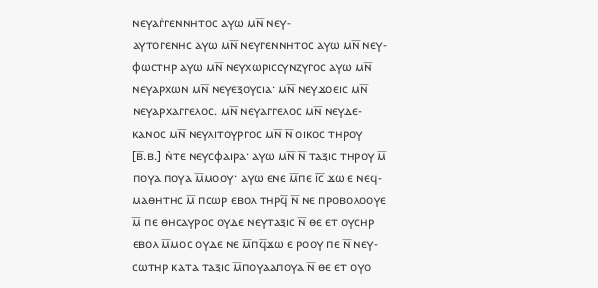ⲛⲉⲩⲁⲅ̇ⲅⲉⲛⲛⲏⲧⲟⲥ ⲁⲩⲱ ⲙⲛ̅ ⲛⲉⲩ‐
ⲁⲩⲧⲟⲅⲉⲛⲏⲥ ⲁⲩⲱ ⲙⲛ̅ ⲛⲉⲩⲅⲉⲛⲛⲏⲧⲟⲥ ⲁⲩⲱ ⲙⲛ̅ ⲛⲉⲩ‐
ⲫⲱⲥⲧⲏⲣ ⲁⲩⲱ ⲙⲛ̅ ⲛⲉⲩⲭⲱⲣⲓⲥⲥⲩⲛⲍⲩⲅⲟⲥ ⲁⲩⲱ ⲙⲛ̅
ⲛⲉⲩⲁⲣⲭⲱⲛ ⲙⲛ̅ ⲛⲉⲩⲉⲝⲟⲩⲥⲓⲁ· ⲙⲛ̅ ⲛⲉⲩϫⲟⲉⲓⲥ ⲙⲛ̅
ⲛⲉⲩⲁⲣⲭⲁⲅⲅⲉⲗⲟⲥ. ⲙⲛ̅ ⲛⲉⲩⲁⲅⲅⲉⲗⲟⲥ ⲙⲛ̅ ⲛⲉⲩⲇⲉ‐
ⲕⲁⲛⲟⲥ ⲙⲛ̅ ⲛⲉⲩⲗⲓⲧⲟⲩⲣⲅⲟⲥ ⲙⲛ̅ ⲛ̅ ⲟⲓⲕⲟⲥ ⲧⲏⲣⲟⲩ
[ⲃ̅.ⲃ.] ⲛ̇ⲧⲉ ⲛⲉⲩⲥⲫⲁⲓⲣⲁ· ⲁⲩⲱ ⲙⲛ̅ ⲛ̅ ⲧⲁⲝⲓⲥ ⲧⲏⲣⲟⲩ ⲙ̅
ⲡⲟⲩⲁ ⲡⲟⲩⲁ ⲙ̅ⲙⲟⲟⲩ· ⲁⲩⲱ ⲉⲛⲉ ⲙ̅ⲡⲉ ⲓ̅ⲥ̅ ϫⲱ ⲉ ⲛⲉϥ‐
ⲙⲁⲑⲏⲧⲏⲥ ⲙ̅ ⲡⲥⲱⲣ ⲉⲃⲟⲗ ⲧⲏⲣϥ̅ ⲛ̅ ⲛⲉ ⲡⲣⲟⲃⲟⲗⲟⲟⲩⲉ
ⲙ̅ ⲡⲉ ⲑⲏⲥⲁⲩⲣⲟⲥ ⲟⲩⲇⲉ ⲛⲉⲩⲧⲁⲝⲓⲥ ⲛ̅ ⲑⲉ ⲉⲧ ⲟⲩⲥⲏⲣ
ⲉⲃⲟⲗ ⲙ̅ⲙⲟⲥ ⲟⲩⲇⲉ ⲛⲉ ⲙ̅ⲡϥ̅ϫⲱ ⲉ ⲣⲟⲟⲩ ⲡⲉ ⲛ̅ ⲛⲉⲩ‐
ⲥⲱⲧⲏⲣ ⲕⲁⲧⲁ ⲧⲁⲝⲓⲥ ⲙ̅ⲡⲟⲩⲁⲁⲡⲟⲩⲁ ⲛ̅ ⲑⲉ ⲉⲧ ⲟⲩⲟ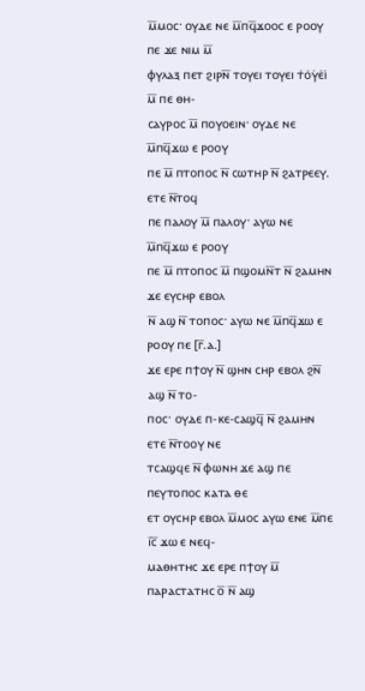ⲙ̅ⲙⲟⲥ· ⲟⲩⲇⲉ ⲛⲉ ⲙ̅ⲡϥ̅ϫⲟⲟⲥ ⲉ ⲣⲟⲟⲩ ⲡⲉ ϫⲉ ⲛⲓⲙ ⲙ̅
ⲫⲩⲗⲁⲝ ⲡⲉⲧ ϩⲓⲣⲛ̅ ⲧⲟⲩⲉⲓ ⲧⲟⲩⲉⲓ ⲧ̇ⲟ̇ⲩ̇ⲉ̇ⲓ̇ ⲙ̅ ⲡⲉ ⲑⲏ‐
ⲥⲁⲩⲣⲟⲥ ⲙ̅ ⲡⲟⲩⲟⲉⲓⲛ· ⲟⲩⲇⲉ ⲛⲉ ⲙ̅ⲡϥ̅ϫⲱ ⲉ ⲣⲟⲟⲩ
ⲡⲉ ⲙ̅ ⲡⲧⲟⲡⲟⲥ ⲛ̅ ⲥⲱⲧⲏⲣ ⲛ̅ ϩⲁⲧⲣⲉⲉⲩ. ⲉⲧⲉ ⲛ̅ⲧⲟϥ
ⲡⲉ ⲡⲁⲗⲟⲩ ⲙ̅ ⲡⲁⲗⲟⲩ· ⲁⲩⲱ ⲛⲉ ⲙ̅ⲡϥ̅ϫⲱ ⲉ ⲣⲟⲟⲩ
ⲡⲉ ⲙ̅ ⲡⲧⲟⲡⲟⲥ ⲙ̅ ⲡϣⲟⲙⲛ̅ⲧ ⲛ̅ ϩⲁⲙⲏⲛ ϫⲉ ⲉⲩⲥⲏⲣ ⲉⲃⲟⲗ
ⲛ̅ ⲁϣ ⲛ̅ ⲧⲟⲡⲟⲥ· ⲁⲩⲱ ⲛⲉ ⲙ̅ⲡϥ̅ϫⲱ ⲉ ⲣⲟⲟⲩ ⲡⲉ [ⲅ̅.ⲁ.]
ϫⲉ ⲉⲣⲉ ⲡϯⲟⲩ ⲛ̅ ϣⲏⲛ ⲥⲏⲣ ⲉⲃⲟⲗ ϩⲛ̅ ⲁϣ ⲛ̅ ⲧⲟ‐
ⲡⲟⲥ· ⲟⲩⲇⲉ ⲡ‐ⲕⲉ‐ⲥⲁϣϥ̅ ⲛ̅ ϩⲁⲙⲏⲛ ⲉⲧⲉ ⲛ̅ⲧⲟⲟⲩ ⲛⲉ
ⲧⲥⲁϣϥⲉ ⲛ̅ ⲫⲱⲛⲏ ϫⲉ ⲁϣ ⲡⲉ ⲡⲉⲩⲧⲟⲡⲟⲥ ⲕⲁⲧⲁ ⲑⲉ
ⲉⲧ ⲟⲩⲥⲏⲣ ⲉⲃⲟⲗ ⲙ̅ⲙⲟⲥ ⲁⲩⲱ ⲉⲛⲉ ⲙ̅ⲡⲉ ⲓ̅ⲥ̅ ϫⲱ ⲉ ⲛⲉϥ‐
ⲙⲁⲑⲏⲧⲏⲥ ϫⲉ ⲉⲣⲉ ⲡϯⲟⲩ ⲙ̅ ⲡⲁⲣⲁⲥⲧⲁⲧⲏⲥ ⲟ̅ ⲛ̅ ⲁϣ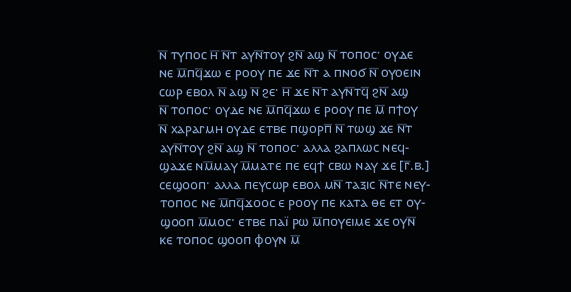ⲛ̅ ⲧⲩⲡⲟⲥ ⲏ̅ ⲛ̅ⲧ ⲁⲩⲛ̅ⲧⲟⲩ ϩⲛ̅ ⲁϣ ⲛ̅ ⲧⲟⲡⲟⲥ· ⲟⲩⲇⲉ
ⲛⲉ ⲙ̅ⲡϥ̅ϫⲱ ⲉ ⲣⲟⲟⲩ ⲡⲉ ϫⲉ ⲛ̅ⲧ ⲁ ⲡⲛⲟϭ ⲛ̅ ⲟⲩⲟⲉⲓⲛ
ⲥⲱⲣ ⲉⲃⲟⲗ ⲛ̅ ⲁϣ ⲛ̅ ϩⲉ· ⲏ̅ ϫⲉ ⲛ̅ⲧ ⲁⲩⲛ̅ⲧϥ̅ ϩⲛ̅ ⲁϣ
ⲛ̅ ⲧⲟⲡⲟⲥ· ⲟⲩⲇⲉ ⲛⲉ ⲙ̅ⲡϥ̅ϫⲱ ⲉ ⲣⲟⲟⲩ ⲡⲉ ⲙ̅ ⲡϯⲟⲩ
ⲛ̅ ⲭⲁⲣⲁⲅⲙⲏ ⲟⲩⲇⲉ ⲉⲧⲃⲉ ⲡϣⲟⲣⲡ̅ ⲛ̅ ⲧⲱϣ ϫⲉ ⲛ̅ⲧ
ⲁⲩⲛ̅ⲧⲟⲩ ϩⲛ̅ ⲁϣ ⲛ̅ ⲧⲟⲡⲟⲥ· ⲁⲗⲗⲁ ϩⲁⲡⲗⲱⲥ ⲛⲉϥ‐
ϣⲁϫⲉ ⲛⲙ̅ⲙⲁⲩ ⲙ̅ⲙⲁⲧⲉ ⲡⲉ ⲉϥϯ ⲥⲃⲱ ⲛⲁⲩ ϫⲉ [ⲅ̅.ⲃ.]
ⲥⲉϣⲟⲟⲡ· ⲁⲗⲗⲁ ⲡⲉⲩⲥⲱⲣ ⲉⲃⲟⲗ ⲙⲛ̅ ⲧⲁⲝⲓⲥ ⲛ̅ⲧⲉ ⲛⲉⲩ‐
ⲧⲟⲡⲟⲥ ⲛⲉ ⲙ̅ⲡϥ̅ϫⲟⲟⲥ ⲉ ⲣⲟⲟⲩ ⲡⲉ ⲕⲁⲧⲁ ⲑⲉ ⲉⲧ ⲟⲩ‐
ϣⲟⲟⲡ ⲙ̅ⲙⲟⲥ· ⲉⲧⲃⲉ ⲡⲁⲓ̈ ⲣⲱ ⲙ̅ⲡⲟⲩⲉⲓⲙⲉ ϫⲉ ⲟⲩⲛ̅
ⲕⲉ ⲧⲟⲡⲟⲥ ϣⲟⲟⲡ ⲫⲟⲩⲛ ⲙ̅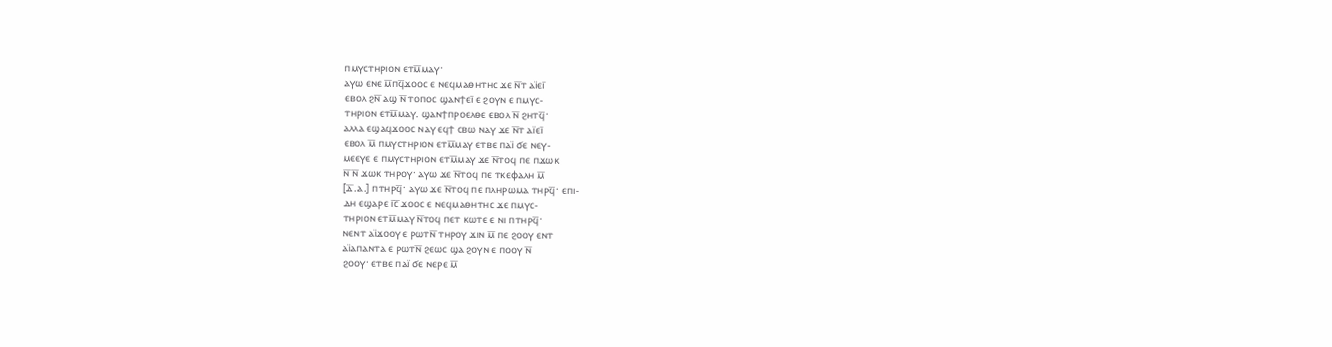ⲡⲙⲩⲥⲧⲏⲣⲓⲟⲛ ⲉⲧⲙ̅ⲙⲁⲩ·
ⲁⲩⲱ ⲉⲛⲉ ⲙ̅ⲡϥ̅ϫⲟⲟⲥ ⲉ ⲛⲉϥⲙⲁⲑⲏⲧⲏⲥ ϫⲉ ⲛ̅ⲧ ⲁⲓ̈ⲉⲓ̅
ⲉⲃⲟⲗ ϩⲛ̅ ⲁϣ ⲛ̅ ⲧⲟⲡⲟⲥ ϣⲁⲛϯⲉⲓ̅ ⲉ ϩⲟⲩⲛ ⲉ ⲡⲙⲩⲥ‐
ⲧⲏⲣⲓⲟⲛ ⲉⲧⲙ̅ⲙⲁⲩ. ϣⲁⲛϯⲡⲣⲟⲉⲗⲑⲉ ⲉⲃⲟⲗ ⲛ̅ ϩⲏⲧϥ̅·
ⲁⲗⲗⲁ ⲉϣⲁϥϫⲟⲟⲥ ⲛⲁⲩ ⲉϥϯ ⲥⲃⲱ ⲛⲁⲩ ϫⲉ ⲛ̅ⲧ ⲁⲓ̈ⲉⲓ̅
ⲉⲃⲟⲗ ⲙ̅ ⲡⲙⲩⲥⲧⲏⲣⲓⲟⲛ ⲉⲧⲙ̅ⲙⲁⲩ ⲉⲧⲃⲉ ⲡⲁⲓ̈ ϭⲉ ⲛⲉⲩ‐
ⲙⲉⲉⲩⲉ ⲉ ⲡⲙⲩⲥⲧⲏⲣⲓⲟⲛ ⲉⲧⲙ̅ⲙⲁⲩ ϫⲉ ⲛ̅ⲧⲟϥ ⲡⲉ ⲡϫⲱⲕ
ⲛ̅ ⲛ̅ ϫⲱⲕ ⲧⲏⲣⲟⲩ· ⲁⲩⲱ ϫⲉ ⲛ̅ⲧⲟϥ ⲡⲉ ⲧⲕⲉⲫⲁⲗⲏ ⲙ̅
[ⲇ̅.ⲁ.] ⲡⲧⲏⲣϥ̅· ⲁⲩⲱ ϫⲉ ⲛ̅ⲧⲟϥ ⲡⲉ ⲡⲗⲏⲣⲱⲙⲁ ⲧⲏⲣϥ̅· ⲉⲡⲓ‐
ⲇⲏ ⲉϣⲁⲣⲉ ⲓ̅ⲥ̅ ϫⲟⲟⲥ ⲉ ⲛⲉϥⲙⲁⲑⲏⲧⲏⲥ ϫⲉ ⲡⲙⲩⲥ‐
ⲧⲏⲣⲓⲟⲛ ⲉⲧⲙ̅ⲙⲁⲩ ⲛ̅ⲧⲟϥ ⲡⲉⲧ ⲕⲱⲧⲉ ⲉ ⲛⲓ ⲡⲧⲏⲣϥ̅·
ⲛⲉⲛⲧ ⲁⲓ̈ϫⲟⲟⲩ ⲉ ⲣⲱⲧⲛ̅ ⲧⲏⲣⲟⲩ ϫⲓⲛ ⲙ̅ ⲡⲉ ϩⲟⲟⲩ ⲉⲛⲧ
ⲁⲓ̈ⲁⲡⲁⲛⲧⲁ ⲉ ⲣⲱⲧⲛ̅ ϩⲉⲱⲥ ϣⲁ ϩⲟⲩⲛ ⲉ ⲡⲟⲟⲩ ⲛ̅
ϩⲟⲟⲩ· ⲉⲧⲃⲉ ⲡⲁⲓ̈ ϭⲉ ⲛⲉⲣⲉ ⲙ̅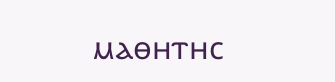ⲙⲁⲑⲏⲧⲏⲥ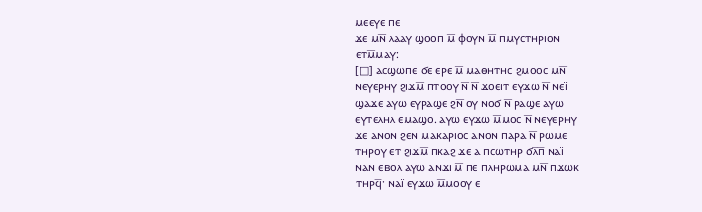ⲙⲉⲉⲩⲉ ⲡⲉ
ϫⲉ ⲙⲛ̅ ⲗⲁⲁⲩ ϣⲟⲟⲡ ⲙ̅ ⲫⲟⲩⲛ ⲙ̅ ⲡⲙⲩⲥⲧⲏⲣⲓⲟⲛ
ⲉⲧⲙ̅ⲙⲁⲩ:
[□] ⲁⲥϣⲱⲡⲉ ϭⲉ ⲉⲣⲉ ⲙ̅ ⲙⲁⲑⲏⲧⲏⲥ ϩⲙⲟⲟⲥ ⲙⲛ̅
ⲛⲉⲩⲉⲣⲏⲩ ϩⲓϫⲙ̅ ⲡⲧⲟⲟⲩ ⲛ̅ ⲛ̅ ϫⲟⲉⲓⲧ ⲉⲩϫⲱ ⲛ̅ ⲛⲉⲓ̈
ϣⲁϫⲉ ⲁⲩⲱ ⲉⲩⲣⲁϣⲉ ϩⲛ̅ ⲟⲩ ⲛⲟϭ ⲛ̅ ⲣⲁϣⲉ ⲁⲩⲱ
ⲉⲩⲧⲉⲗⲏⲗ ⲉⲙⲁϣⲟ. ⲁⲩⲱ ⲉⲩϫⲱ ⲙ̅ⲙⲟⲥ ⲛ̅ ⲛⲉⲩⲉⲣⲏⲩ
ϫⲉ ⲁⲛⲟⲛ ϩⲉⲛ ⲙⲁⲕⲁⲣⲓⲟⲥ ⲁⲛⲟⲛ ⲡⲁⲣⲁ ⲛ̅ ⲣⲱⲙⲉ
ⲧⲏⲣⲟⲩ ⲉⲧ ϩⲓϫⲙ̅ ⲡⲕⲁϩ ϫⲉ ⲁ ⲡⲥⲱⲧⲏⲣ ϭⲗ̅ⲡ̅ ⲛⲁⲓ̈
ⲛⲁⲛ ⲉⲃⲟⲗ ⲁⲩⲱ ⲁⲛϫⲓ ⲙ̅ ⲡⲉ ⲡⲗⲏⲣⲱⲙⲁ ⲙⲛ̅ ⲡϫⲱⲕ
ⲧⲏⲣϥ̅· ⲛⲁⲓ̈ ⲉⲩϫⲱ ⲙ̅ⲙⲟⲟⲩ ⲉ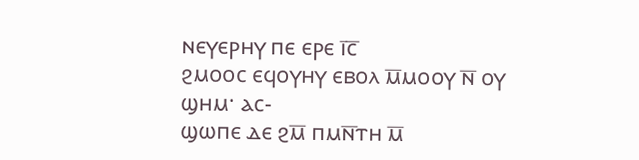ⲛⲉⲩⲉⲣⲏⲩ ⲡⲉ ⲉⲣⲉ ⲓ̅ⲥ̅
ϩⲙⲟⲟⲥ ⲉϥⲟⲩⲏⲩ ⲉⲃⲟⲗ ⲙ̅ⲙⲟⲟⲩ ⲛ̅ ⲟⲩ ϣⲏⲙ· ⲁⲥ‐
ϣⲱⲡⲉ ⲇⲉ ϩⲙ̅ ⲡⲙⲛ̅ⲧⲏ ⲙ̅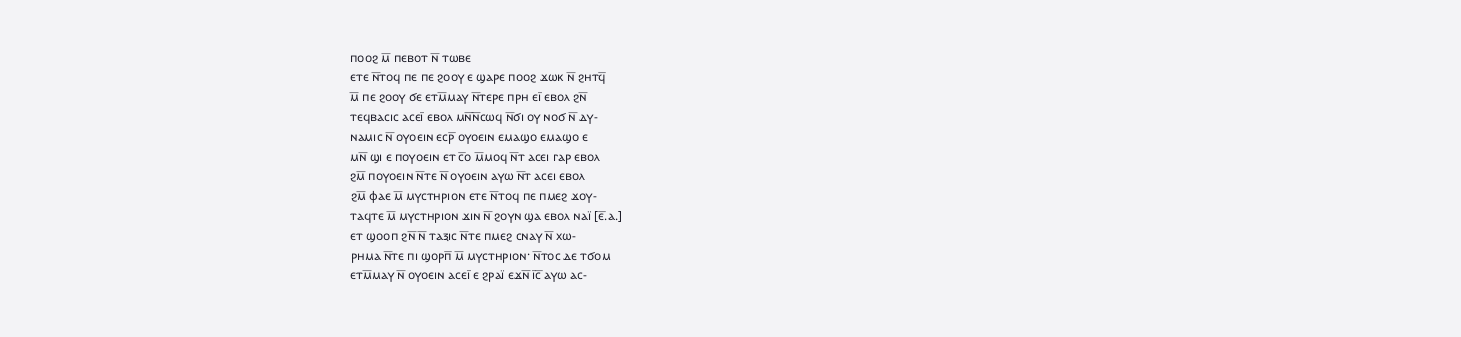ⲡⲟⲟϩ ⲙ̅ ⲡⲉⲃⲟⲧ ⲛ̅ ⲧⲱⲃⲉ
ⲉⲧⲉ ⲛ̅ⲧⲟϥ ⲡⲉ ⲡⲉ ϩⲟⲟⲩ ⲉ ϣⲁⲣⲉ ⲡⲟⲟϩ ϫⲱⲕ ⲛ̅ ϩⲏⲧϥ̅
ⲙ̅ ⲡⲉ ϩⲟⲟⲩ ϭⲉ ⲉⲧⲙ̅ⲙⲁⲩ ⲛ̅ⲧⲉⲣⲉ ⲡⲣⲏ ⲉⲓ̅ ⲉⲃⲟⲗ ϩⲛ̅
ⲧⲉϥⲃⲁⲥⲓⲥ ⲁⲥⲉⲓ̅ ⲉⲃⲟⲗ ⲙⲛ̅ⲛ̅ⲥⲱϥ ⲛ̅ϭⲓ ⲟⲩ ⲛⲟϭ ⲛ̅ ⲇⲩ‐
ⲛⲁⲙⲓⲥ ⲛ̅ ⲟⲩⲟⲉⲓⲛ ⲉⲥⲣ̅ ⲟⲩⲟⲉⲓⲛ ⲉⲙⲁϣⲟ ⲉⲙⲁϣⲟ ⲉ
ⲙⲛ̅ ϣⲓ ⲉ ⲡⲟⲩⲟⲉⲓⲛ ⲉⲧ ⲥ̅ⲟ ⲙ̅ⲙⲟϥ ⲛ̅ⲧ ⲁⲥⲉⲓ ⲅⲁⲣ ⲉⲃⲟⲗ
ϩⲙ̅ ⲡⲟⲩⲟⲉⲓⲛ ⲛ̅ⲧⲉ ⲛ̅ ⲟⲩⲟⲉⲓⲛ ⲁⲩⲱ ⲛ̅ⲧ ⲁⲥⲉⲓ ⲉⲃⲟⲗ
ϩⲙ̅ ⲫⲁⲉ ⲙ̅ ⲙⲩⲥⲧⲏⲣⲓⲟⲛ ⲉⲧⲉ ⲛ̅ⲧⲟϥ ⲡⲉ ⲡⲙⲉϩ ϫⲟⲩ‐
ⲧⲁϥⲧⲉ ⲙ̅ ⲙⲩⲥⲧⲏⲣⲓⲟⲛ ϫⲓⲛ ⲛ̅ ϩⲟⲩⲛ ϣⲁ ⲉⲃⲟⲗ ⲛⲁⲓ̈ [ⲉ̅.ⲁ.]
ⲉⲧ ϣⲟⲟⲡ ϩⲛ̅ ⲛ̅ ⲧⲁⲝⲓⲥ ⲛ̅ⲧⲉ ⲡⲙⲉϩ ⲥⲛⲁⲩ ⲛ̅ ⲭⲱ‐
ⲣⲏⲙⲁ ⲛ̅ⲧⲉ ⲡⲓ ϣⲟⲣⲡ̅ ⲙ̅ ⲙⲩⲥⲧⲏⲣⲓⲟⲛ· ⲛ̅ⲧⲟⲥ ⲇⲉ ⲧϭⲟⲙ
ⲉⲧⲙ̅ⲙⲁⲩ ⲛ̅ ⲟⲩⲟⲉⲓⲛ ⲁⲥⲉⲓ̅ ⲉ ϩⲣⲁⲓ̈ ⲉϫⲛ̅ ⲓ̅ⲥ̅ ⲁⲩⲱ ⲁⲥ‐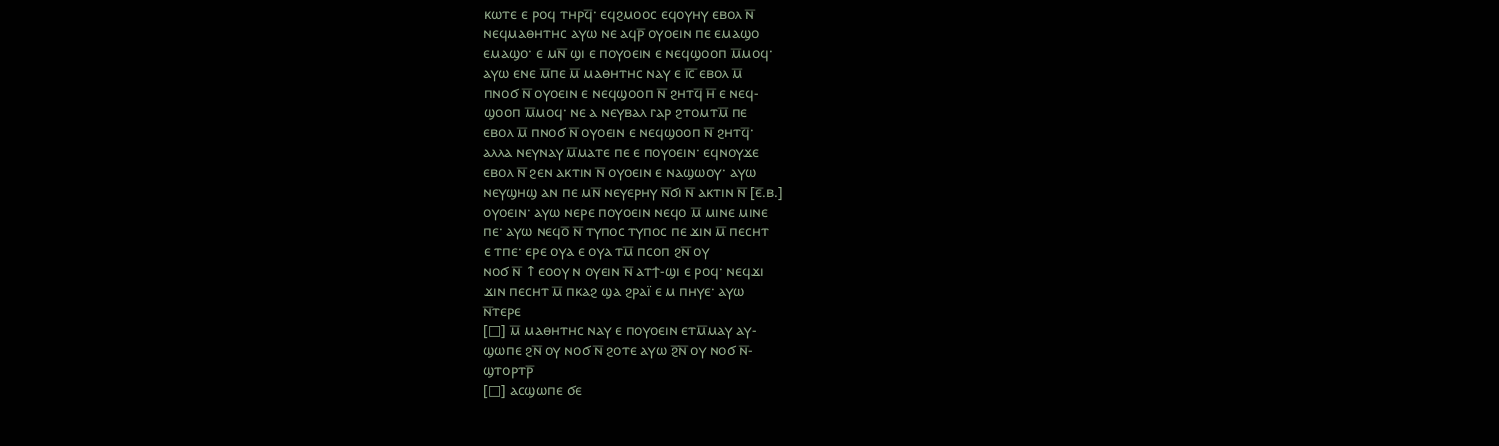ⲕⲱⲧⲉ ⲉ ⲣⲟϥ ⲧⲏⲣϥ̅· ⲉϥϩⲙⲟⲟⲥ ⲉϥⲟⲩⲏⲩ ⲉⲃⲟⲗ ⲛ̅
ⲛⲉϥⲙⲁⲑⲏⲧⲏⲥ ⲁⲩⲱ ⲛⲉ ⲁϥⲣ̅ ⲟⲩⲟⲉⲓⲛ ⲡⲉ ⲉⲙⲁϣⲟ
ⲉⲙⲁϣⲟ· ⲉ ⲙⲛ̅ ϣⲓ ⲉ ⲡⲟⲩⲟⲉⲓⲛ ⲉ ⲛⲉϥϣⲟⲟⲡ ⲙ̅ⲙⲟϥ·
ⲁⲩⲱ ⲉⲛⲉ ⲙ̅ⲡⲉ ⲙ̅ ⲙⲁⲑⲏⲧⲏⲥ ⲛⲁⲩ ⲉ ⲓ̅ⲥ̅ ⲉⲃⲟⲗ ⲙ̅
ⲡⲛⲟϭ ⲛ̅ ⲟⲩⲟⲉⲓⲛ ⲉ ⲛⲉϥϣⲟⲟⲡ ⲛ̅ ϩⲏⲧϥ̅ ⲏ̅ ⲉ ⲛⲉϥ‐
ϣⲟⲟⲡ ⲙ̅ⲙⲟϥ· ⲛⲉ ⲁ ⲛⲉⲩⲃⲁⲗ ⲅⲁⲣ ϩⲧⲟⲙⲧⲙ̅ ⲡⲉ
ⲉⲃⲟⲗ ⲙ̅ ⲡⲛⲟϭ ⲛ̅ ⲟⲩⲟⲉⲓⲛ ⲉ ⲛⲉϥϣⲟⲟⲡ ⲛ̅ ϩⲏⲧϥ̅·
ⲁⲗⲗⲁ ⲛⲉⲩⲛⲁⲩ ⲙ̅ⲙⲁⲧⲉ ⲡⲉ ⲉ ⲡⲟⲩⲟⲉⲓⲛ· ⲉϥⲛⲟⲩϫⲉ
ⲉⲃⲟⲗ ⲛ̅ ϩⲉⲛ ⲁⲕⲧⲓⲛ ⲛ̅ ⲟⲩⲟⲉⲓⲛ ⲉ ⲛⲁϣⲱⲟⲩ· ⲁⲩⲱ
ⲛⲉⲩϣⲏϣ ⲁⲛ ⲡⲉ ⲙⲛ̅ ⲛⲉⲩⲉⲣⲏⲩ ⲛ̅ϭⲓ ⲛ̅ ⲁⲕⲧⲓⲛ ⲛ̅ [ⲉ̅.ⲃ.]
ⲟⲩⲟⲉⲓⲛ· ⲁⲩⲱ ⲛⲉⲣⲉ ⲡⲟⲩⲟⲉⲓⲛ ⲛⲉϥⲟ ⲙ̅ ⲙⲓⲛⲉ ⲙⲓⲛⲉ
ⲡⲉ· ⲁⲩⲱ ⲛⲉϥⲟ̅ ⲛ̅ ⲧⲩⲡⲟⲥ ⲧⲩⲡⲟⲥ ⲡⲉ ϫⲓⲛ ⲙ̅ ⲡⲉⲥⲏⲧ
ⲉ ⲧⲡⲉ· ⲉⲣⲉ ⲟⲩⲁ ⲉ ⲟⲩⲁ ⲧⲙ̅ ⲡⲥⲟⲡ ϩⲛ̅ ⲟⲩ
ⲛⲟϭ ⲛ̅ ↑ⲉⲟⲟⲩ ⲛ ⲟⲩⲉⲓⲛ ⲛ̅ ⲁⲧϯ‐ϣⲓ ⲉ ⲣⲟϥ· ⲛⲉϥϫⲓ
ϫⲓⲛ ⲡⲉⲥⲏⲧ ⲙ̅ ⲡⲕⲁϩ ϣⲁ ϩⲣⲁⲓ̈ ⲉ ⲙ ⲡⲏⲩⲉ· ⲁⲩⲱ
ⲛ̅ⲧⲉⲣⲉ
[□] ⲙ̅ ⲙⲁⲑⲏⲧⲏⲥ ⲛⲁⲩ ⲉ ⲡⲟⲩⲟⲉⲓⲛ ⲉⲧⲙ̅ⲙⲁⲩ ⲁⲩ‐
ϣⲱⲡⲉ ϩⲛ̅ ⲟⲩ ⲛⲟϭ ⲛ̅ ϩⲟⲧⲉ ⲁⲩⲱ ϩ̅ⲛ̅ ⲟⲩ ⲛⲟϭ ⲛ̅‐
ϣⲧⲟⲣⲧⲣ̅
[□] ⲁⲥϣⲱⲡⲉ ϭⲉ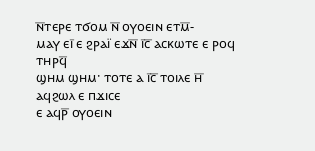ⲛ̅ⲧⲉⲣⲉ ⲧϭⲟⲙ ⲛ̅ ⲟⲩⲟⲉⲓⲛ ⲉⲧⲙ̅‐
ⲙⲁⲩ ⲉⲓ̅ ⲉ ϩⲣⲁⲓ̈ ⲉϫⲛ̅ ⲓ̅ⲥ̅ ⲁⲥⲕⲱⲧⲉ ⲉ ⲣⲟϥ ⲧⲏⲣϥ̅
ϣⲏⲙ ϣⲏⲙ· ⲧⲟⲧⲉ ⲁ ⲓ̅ⲥ̅ ⲧⲟⲓⲗⲉ ⲏ̅ ⲁϥϩⲱⲗ ⲉ ⲡϫⲓⲥⲉ
ⲉ ⲁϥⲣ̅ ⲟⲩⲟⲉⲓⲛ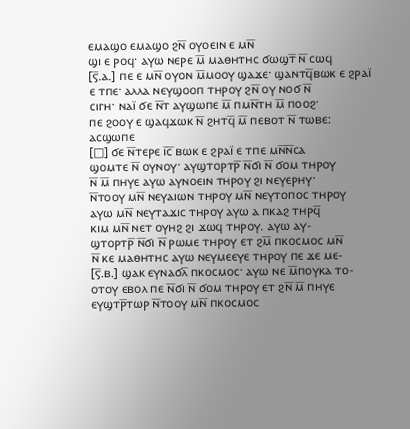ⲉⲙⲁϣⲟ ⲉⲙⲁϣⲟ ϩⲛ̅ ⲟⲩⲟⲉⲓⲛ ⲉ ⲙⲛ̅
ϣⲓ ⲉ ⲣⲟϥ· ⲁⲩⲱ ⲛⲉⲣⲉ ⲙ̅ ⲙⲁⲑⲏⲧⲏⲥ ϭⲱϣⲧ̅ ⲛ̅ ⲥⲱϥ
[ⲋ̅.ⲁ.] ⲡⲉ ⲉ ⲙⲛ̅ ⲟⲩⲟⲛ ⲙ̅ⲙⲟⲟⲩ ϣⲁϫⲉ· ϣⲁⲛⲧϥ̅ⲃⲱⲕ ⲉ ϩⲣⲁⲓ̈
ⲉ ⲧⲡⲉ· ⲁⲗⲗⲁ ⲛⲉⲩϣⲟⲟⲡ ⲧⲏⲣⲟⲩ ϩⲛ̅ ⲟⲩ ⲛⲟϭ ⲛ̅
ⲥⲓⲅⲏ· ⲛⲁⲓ̈ ϭⲉ ⲛ̅ⲧ ⲁⲩϣⲱⲡⲉ ⲙ̅ ⲡⲙⲛ̅ⲧⲏ ⲙ̅ ⲡⲟⲟϩ·
ⲡⲉ ϩⲟⲟⲩ ⲉ ϣⲁϥϫⲱⲕ ⲛ̅ ϩⲏⲧϥ̅ ⲙ̅ ⲡⲉⲃⲟⲧ ⲛ̅ ⲧⲱⲃⲉ:
ⲁⲥϣⲱⲡⲉ
[□] ϭⲉ ⲛ̅ⲧⲉⲣⲉ ⲓ̅ⲥ̅ ⲃⲱⲕ ⲉ ϩⲣⲁⲓ̈ ⲉ ⲧⲡⲉ ⲙⲛ̅ⲛ̅ⲥⲁ
ϣⲟⲙⲧⲉ ⲛ̅ ⲟⲩⲛⲟⲩ· ⲁⲩϣⲧⲟⲣⲧⲣ̅ ⲛ̅ϭⲓ ⲛ̅ ϭⲟⲙ ⲧⲏⲣⲟⲩ
ⲛ̅ ⲙ̅ ⲡⲏⲩⲉ ⲁⲩⲱ ⲁⲩⲛⲟⲉⲓⲛ ⲧⲏⲣⲟⲩ ϩⲓ ⲛⲉⲩⲉⲣⲏⲩ·
ⲛ̅ⲧⲟⲟⲩ ⲙⲛ̅ ⲛⲉⲩⲁⲓⲱⲛ ⲧⲏⲣⲟⲩ ⲙⲛ̅ ⲛⲉⲩⲧⲟⲡⲟⲥ ⲧⲏⲣⲟⲩ
ⲁⲩⲱ ⲙⲛ̅ ⲛⲉⲩⲧⲁϫⲓⲥ ⲧⲏⲣⲟⲩ ⲁⲩⲱ ⲁ ⲡⲕⲁϩ ⲧⲏⲣϥ̅
ⲕⲓⲙ ⲙⲛ̅ ⲛⲉⲧ ⲟⲩⲏϩ ϩⲓ ϫⲱϥ ⲧⲏⲣⲟⲩ. ⲁⲩⲱ ⲁⲩ‐
ϣⲧⲟⲣⲧⲣ̅ ⲛ̅ϭⲓ ⲛ̅ ⲣⲱⲙⲉ ⲧⲏⲣⲟⲩ ⲉⲧ ϩⲙ̅ ⲡⲕⲟⲥⲙⲟⲥ ⲙⲛ̅
ⲛ̅ ⲕⲉ ⲙⲁⲑⲏⲧⲏⲥ ⲁⲩⲱ ⲛⲉⲩⲙⲉⲉⲩⲉ ⲧⲏⲣⲟⲩ ⲡⲉ ϫⲉ ⲙⲉ‐
[ⲋ̅.ⲃ.] ϣⲁⲕ ⲉⲩⲛⲁϭⲗ̅ ⲡⲕⲟⲥⲙⲟⲥ· ⲁⲩⲱ ⲛⲉ ⲙ̅ⲡⲟⲩⲕⲁ ⲧⲟ‐
ⲟⲧⲟⲩ ⲉⲃⲟⲗ ⲡⲉ ⲛ̅ϭⲓ ⲛ̅ ϭⲟⲙ ⲧⲏⲣⲟⲩ ⲉⲧ ϩⲛ̅ ⲙ̅ ⲡⲏⲩⲉ
ⲉⲩϣⲧⲣ̅ⲧⲱⲣ ⲛ̅ⲧⲟⲟⲩ ⲙⲛ̅ ⲡⲕⲟⲥⲙⲟⲥ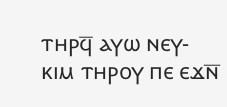ⲧⲏⲣϥ̅ ⲁⲩⲱ ⲛⲉⲩ‐
ⲕⲓⲙ ⲧⲏⲣⲟⲩ ⲡⲉ ⲉϫⲛ̅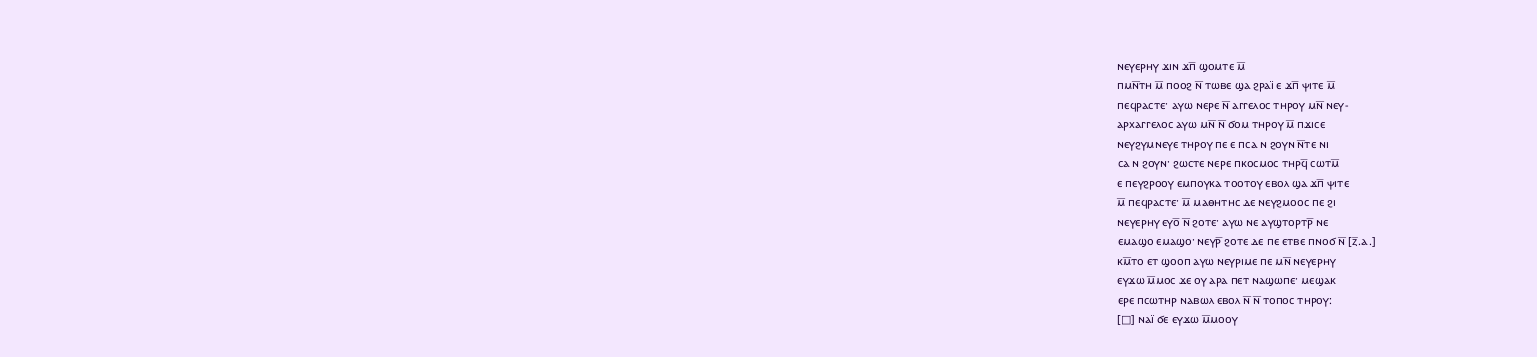ⲛⲉⲩⲉⲣⲏⲩ ϫⲓⲛ ϫⲡ̅ ϣⲟⲙⲧⲉ ⲙ̅
ⲡⲙⲛ̅ⲧⲏ ⲙ̅ ⲡⲟⲟϩ ⲛ̅ ⲧⲱⲃⲉ ϣⲁ ϩⲣⲁⲓ̈ ⲉ ϫⲡ̅ ⲯⲓⲧⲉ ⲙ̅
ⲡⲉϥⲣⲁⲥⲧⲉ· ⲁⲩⲱ ⲛⲉⲣⲉ ⲛ̅ ⲁⲅⲅⲉⲗⲟⲥ ⲧⲏⲣⲟⲩ ⲙⲛ̅ ⲛⲉⲩ‐
ⲁⲣⲭⲁⲅⲅⲉⲗⲟⲥ ⲁⲩⲱ ⲙⲛ̅ ⲛ̅ ϭⲟⲙ ⲧⲏⲣⲟⲩ ⲙ̅ ⲡϫⲓⲥⲉ
ⲛⲉⲩϩⲩⲙⲛⲉⲩⲉ ⲧⲏⲣⲟⲩ ⲡⲉ ⲉ ⲡⲥⲁ ⲛ ϩⲟⲩⲛ ⲛ̅ⲧⲉ ⲛⲓ
ⲥⲁ ⲛ ϩⲟⲩⲛ· ϩⲱⲥⲧⲉ ⲛⲉⲣⲉ ⲡⲕⲟⲥⲙⲟⲥ ⲧⲏⲣϥ̅ ⲥⲱⲧⲙ̅
ⲉ ⲡⲉⲩϩⲣⲟⲟⲩ ⲉⲙⲡⲟⲩⲕⲁ ⲧⲟⲟⲧⲟⲩ ⲉⲃⲟⲗ ϣⲁ ϫⲡ̅ ⲯⲓⲧⲉ
ⲙ̅ ⲡⲉϥⲣⲁⲥⲧⲉ· ⲙ̅ ⲙⲁⲑⲏⲧⲏⲥ ⲇⲉ ⲛⲉⲩϩⲙⲟⲟⲥ ⲡⲉ ϩⲓ
ⲛⲉⲩⲉⲣⲏⲩ ⲉⲩⲟ̅ ⲛ̅ ϩⲟⲧⲉ· ⲁⲩⲱ ⲛⲉ ⲁⲩϣⲧⲟⲣⲧⲣ̅ ⲛⲉ
ⲉⲙⲁϣⲟ ⲉⲙⲁϣⲟ· ⲛⲉⲩⲣ̅ ϩⲟⲧⲉ ⲇⲉ ⲡⲉ ⲉⲧⲃⲉ ⲡⲛⲟϭ ⲛ̅ [ⲍ̅.ⲁ.]
ⲕⲙ̅ⲧⲟ ⲉⲧ ϣⲟⲟⲡ ⲁⲩⲱ ⲛⲉⲩⲣⲓⲙⲉ ⲡⲉ ⲙⲛ̅ ⲛⲉⲩⲉⲣⲏⲩ
ⲉⲩϫⲱ ⲙ̅ⲙⲟⲥ ϫⲉ ⲟⲩ ⲁⲣⲁ ⲡⲉⲧ ⲛⲁϣⲱⲡⲉ· ⲙⲉϣⲁⲕ
ⲉⲣⲉ ⲡⲥⲱⲧⲏⲣ ⲛⲁⲃⲱⲗ ⲉⲃⲟⲗ ⲛ̅ ⲛ̅ ⲧⲟⲡⲟⲥ ⲧⲏⲣⲟⲩ:
[□] ⲛⲁⲓ̈ ϭⲉ ⲉⲩϫⲱ ⲙ̅ⲙⲟⲟⲩ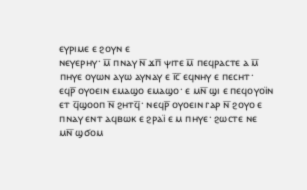ⲉⲩⲣⲓⲙⲉ ⲉ ϩⲟⲩⲛ ⲉ
ⲛⲉⲩⲉⲣⲏⲩ· ⲙ̅ ⲡⲛⲁⲩ ⲛ̅ ϫⲡ̅ ⲯⲓⲧⲉ ⲙ̅ ⲡⲉϥⲣⲁⲥⲧⲉ ⲁ ⲙ̅
ⲡⲏⲩⲉ ⲟⲩⲱⲛ ⲁⲩⲱ ⲁⲩⲛⲁⲩ ⲉ ⲓ̅ⲥ̅ ⲉϥⲛⲏⲩ ⲉ ⲡⲉⲥⲏⲧ·
ⲉϥⲣ̅ ⲟⲩⲟⲉⲓⲛ ⲉⲙⲁϣⲟ ⲉⲙⲁϣⲟ· ⲉ ⲙⲛ̅ ϣⲓ ⲉ ⲡⲉϥⲟⲩⲟⲓ̈ⲛ
ⲉⲧ ϥ̅ϣⲟⲟⲡ ⲛ̅ ϩⲏⲧϥ̅· ⲛⲉϥⲣ̅ ⲟⲩⲟⲉⲓⲛ ⲅⲁⲣ ⲛ̅ ϩⲟⲩⲟ ⲉ
ⲡⲛⲁⲩ ⲉⲛⲧ ⲁϥⲃⲱⲕ ⲉ ϩⲣⲁⲓ̈ ⲉ ⲙ ⲡⲏⲩⲉ· ϩⲱⲥⲧⲉ ⲛⲉ
ⲙⲛ̅ ϣϭⲟⲙ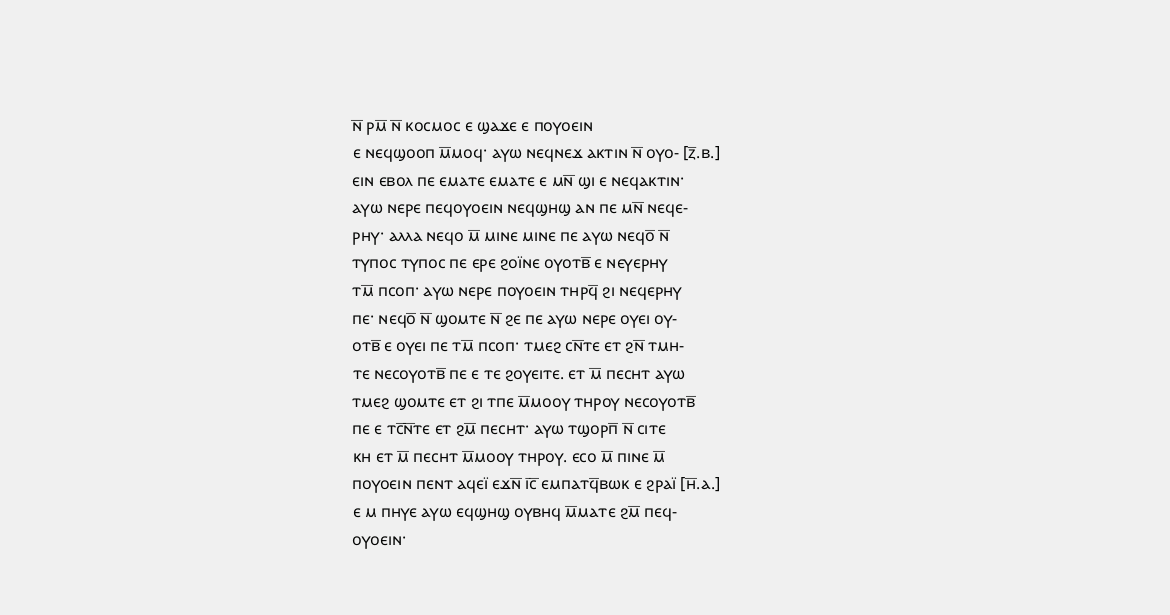ⲛ̅ ⲣⲙ̅ ⲛ̅ ⲕⲟⲥⲙⲟⲥ ⲉ ϣⲁϫⲉ ⲉ ⲡⲟⲩⲟⲉⲓⲛ
ⲉ ⲛⲉϥϣⲟⲟⲡ ⲙ̅ⲙⲟϥ· ⲁⲩⲱ ⲛⲉϥⲛⲉϫ ⲁⲕⲧⲓⲛ ⲛ̅ ⲟⲩⲟ‐ [ⲍ̅.ⲃ.]
ⲉⲓⲛ ⲉⲃⲟⲗ ⲡⲉ ⲉⲙⲁⲧⲉ ⲉⲙⲁⲧⲉ ⲉ ⲙⲛ̅ ϣⲓ ⲉ ⲛⲉϥⲁⲕⲧⲓⲛ·
ⲁⲩⲱ ⲛⲉⲣⲉ ⲡⲉϥⲟⲩⲟⲉⲓⲛ ⲛⲉϥϣⲏϣ ⲁⲛ ⲡⲉ ⲙⲛ̅ ⲛⲉϥⲉ‐
ⲣⲏⲩ· ⲁⲗⲗⲁ ⲛⲉϥⲟ ⲙ̅ ⲙⲓⲛⲉ ⲙⲓⲛⲉ ⲡⲉ ⲁⲩⲱ ⲛⲉϥⲟ̅ ⲛ̅
ⲧⲩⲡⲟⲥ ⲧⲩⲡⲟⲥ ⲡⲉ ⲉⲣⲉ ϩⲟⲓ̈ⲛⲉ ⲟⲩⲟⲧⲃ̅ ⲉ ⲛⲉⲩⲉⲣⲏⲩ
ⲧⲙ̅ ⲡⲥⲟⲡ· ⲁⲩⲱ ⲛⲉⲣⲉ ⲡⲟⲩⲟⲉⲓⲛ ⲧⲏⲣϥ̅ ϩⲓ ⲛⲉϥⲉⲣⲏⲩ
ⲡⲉ· ⲛⲉϥⲟ̅ ⲛ̅ ϣⲟⲙⲧⲉ ⲛ̅ ϩⲉ ⲡⲉ ⲁⲩⲱ ⲛⲉⲣⲉ ⲟⲩⲉⲓ ⲟⲩ‐
ⲟⲧⲃ̅ ⲉ ⲟⲩⲉⲓ ⲡⲉ ⲧⲙ̅ ⲡⲥⲟⲡ· ⲧⲙⲉϩ ⲥⲛ̅ⲧⲉ ⲉⲧ ϩⲛ̅ ⲧⲙⲏ‐
ⲧⲉ ⲛⲉⲥⲟⲩⲟⲧⲃ̅ ⲡⲉ ⲉ ⲧⲉ ϩⲟⲩⲉⲓⲧⲉ. ⲉⲧ ⲙ̅ ⲡⲉⲥⲏⲧ ⲁⲩⲱ
ⲧⲙⲉϩ ϣⲟⲙⲧⲉ ⲉⲧ ϩⲓ ⲧⲡⲉ ⲙ̅ⲙⲟⲟⲩ ⲧⲏⲣⲟⲩ ⲛⲉⲥⲟⲩⲟⲧⲃ̅
ⲡⲉ ⲉ ⲧⲥ̅ⲛ̅ⲧⲉ ⲉⲧ ϩⲙ̅ ⲡⲉⲥⲏⲧ· ⲁⲩⲱ ⲧϣⲟⲣⲡ̅ ⲛ̅ ⲥⲓⲧⲉ
ⲕⲏ ⲉⲧ ⲙ̅ ⲡⲉⲥⲏⲧ ⲙ̅ⲙⲟⲟⲩ ⲧⲏⲣⲟⲩ. ⲉⲥⲟ ⲙ̅ ⲡⲓⲛⲉ ⲙ̅
ⲡⲟⲩⲟⲉⲓⲛ ⲡⲉⲛⲧ ⲁϥⲉⲓ̈ ⲉϫⲛ̅ ⲓ̅ⲥ̅ ⲉⲙⲡⲁⲧϥ̅ⲃⲱⲕ ⲉ ϩⲣⲁⲓ̈ [ⲏ̅.ⲁ.]
ⲉ ⲙ ⲡⲏⲩⲉ ⲁⲩⲱ ⲉϥϣⲏϣ ⲟⲩⲃⲏϥ ⲙ̅ⲙⲁⲧⲉ ϩⲙ̅ ⲡⲉϥ‐
ⲟⲩⲟⲉⲓⲛ·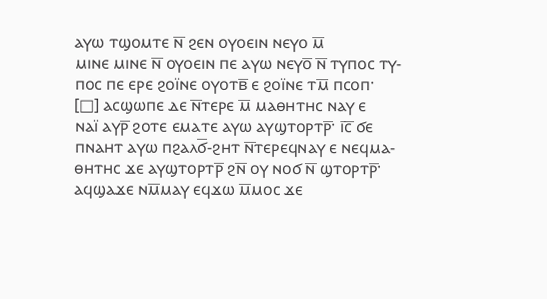ⲁⲩⲱ ⲧϣⲟⲙⲧⲉ ⲛ̅ ϩⲉⲛ ⲟⲩⲟⲉⲓⲛ ⲛⲉⲩⲟ ⲙ̅
ⲙⲓⲛⲉ ⲙⲓⲛⲉ ⲛ̅ ⲟⲩⲟⲉⲓⲛ ⲡⲉ ⲁⲩⲱ ⲛⲉⲩⲟ̅ ⲛ̅ ⲧⲩⲡⲟⲥ ⲧⲩ‐
ⲡⲟⲥ ⲡⲉ ⲉⲣⲉ ϩⲟⲓ̈ⲛⲉ ⲟⲩⲟⲧⲃ̅ ⲉ ϩⲟⲓ̈ⲛⲉ ⲧⲙ̅ ⲡⲥⲟⲡ·
[□] ⲁⲥϣⲱⲡⲉ ⲇⲉ ⲛ̅ⲧⲉⲣⲉ ⲙ̅ ⲙⲁⲑⲏⲧⲏⲥ ⲛⲁⲩ ⲉ
ⲛⲁⲓ̈ ⲁⲩⲣ̅ ϩⲟⲧⲉ ⲉⲙⲁⲧⲉ ⲁⲩⲱ ⲁⲩϣⲧⲟⲣⲧⲣ̅· ⲓ̅ⲥ̅ ϭⲉ
ⲡⲛⲁⲏⲧ ⲁⲩⲱ ⲡϩⲁⲗϭ̅‐ϩⲏⲧ ⲛ̅ⲧⲉⲣⲉϥⲛⲁⲩ ⲉ ⲛⲉϥⲙⲁ‐
ⲑⲏⲧⲏⲥ ϫⲉ ⲁⲩϣⲧⲟⲣⲧⲣ̅ ϩⲛ̅ ⲟⲩ ⲛⲟϭ ⲛ̅ ϣⲧⲟⲣⲧⲣ̅·
ⲁϥϣⲁϫⲉ ⲛⲙ̅ⲙⲁⲩ ⲉϥϫⲱ ⲙ̅ⲙⲟⲥ ϫⲉ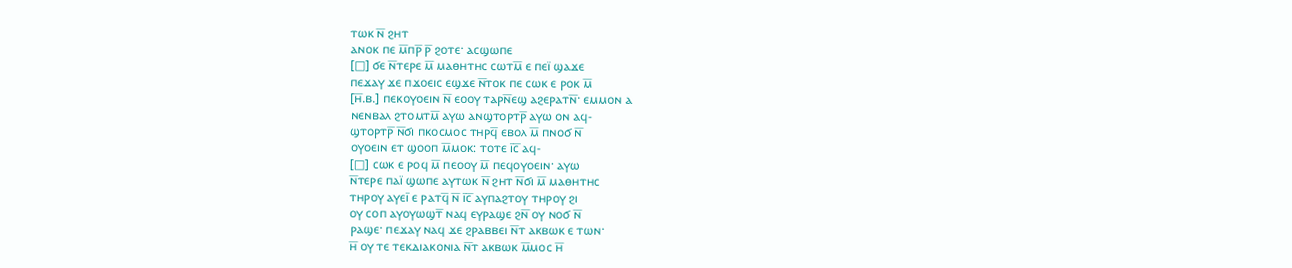ⲧⲱⲕ ⲛ̅ ϩⲏⲧ
ⲁⲛⲟⲕ ⲡⲉ ⲙ̅ⲡⲣ̅ ⲣ̅ ϩⲟⲧⲉ· ⲁⲥϣⲱⲡⲉ
[□] ϭⲉ ⲛ̅ⲧⲉⲣⲉ ⲙ̅ ⲙⲁⲑⲏⲧⲏⲥ ⲥⲱⲧⲙ̅ ⲉ ⲡⲉⲓ̈ ϣⲁϫⲉ
ⲡⲉϫⲁⲩ ϫⲉ ⲡϫⲟⲉⲓⲥ ⲉϣϫⲉ ⲛ̅ⲧⲟⲕ ⲡⲉ ⲥⲱⲕ ⲉ ⲣⲟⲕ ⲙ̅
[ⲏ̅.ⲃ.] ⲡⲉⲕⲟⲩⲟⲉⲓⲛ ⲛ̅ ⲉⲟⲟⲩ ⲧⲁⲣⲛ̅ⲉϣ ⲁϩⲉⲣⲁⲧⲛ̅· ⲉⲙⲙⲟⲛ ⲁ
ⲛⲉⲛⲃⲁⲗ ϩⲧⲟⲙⲧⲙ̅ ⲁⲩⲱ ⲁⲛϣⲧⲟⲣⲧⲣ̅ ⲁⲩⲱ ⲟⲛ ⲁϥ‐
ϣⲧⲟⲣⲧⲣ̅ ⲛ̅ϭⲓ ⲡⲕⲟⲥⲙⲟⲥ ⲧⲏⲣϥ̅ ⲉⲃⲟⲗ ⲙ̅ ⲡⲛⲟϭ ⲛ̅
ⲟⲩⲟⲉⲓⲛ ⲉⲧ ϣⲟⲟⲡ ⲙ̅ⲙⲟⲕ: ⲧⲟⲧⲉ ⲓ̅ⲥ̅ ⲁϥ‐
[□] ⲥⲱⲕ ⲉ ⲣⲟϥ ⲙ̅ ⲡⲉⲟⲟⲩ ⲙ̅ ⲡⲉϥⲟⲩⲟⲉⲓⲛ· ⲁⲩⲱ
ⲛ̅ⲧⲉⲣⲉ ⲡⲁⲓ̈ ϣⲱⲡⲉ ⲁⲩⲧⲱⲕ ⲛ̅ ϩⲏⲧ ⲛ̅ϭⲓ ⲙ̅ ⲙⲁⲑⲏⲧⲏⲥ
ⲧⲏⲣⲟⲩ ⲁⲩⲉⲓ̅ ⲉ ⲣⲁⲧϥ̅ ⲛ̅ ⲓ̅ⲥ̅ ⲁⲩⲡⲁϩⲧⲟⲩ ⲧⲏⲣⲟⲩ ϩⲓ
ⲟⲩ ⲥⲟⲡ ⲁⲩⲟⲩⲱϣⲧ̅ ⲛⲁϥ ⲉⲩⲣⲁϣⲉ ϩⲛ̅ ⲟⲩ ⲛⲟϭ ⲛ̅
ⲣⲁϣⲉ· ⲡⲉϫⲁⲩ ⲛⲁϥ ϫⲉ ϩⲣⲁⲃⲃⲉⲓ ⲛ̅ⲧ ⲁⲕⲃⲱⲕ ⲉ ⲧⲱⲛ·
ⲏ̅ ⲟⲩ ⲧⲉ ⲧⲉⲕⲇⲓⲁⲕⲟⲛⲓⲁ ⲛ̅ⲧ ⲁⲕⲃⲱⲕ ⲙ̅ⲙⲟⲥ ⲏ̅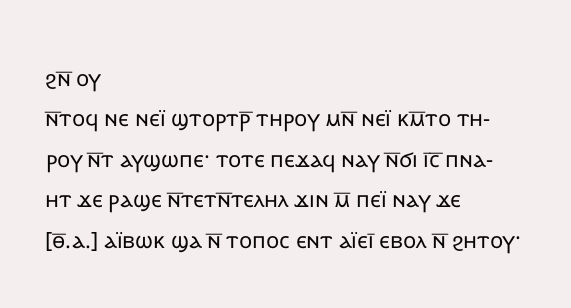ϩⲛ̅ ⲟⲩ
ⲛ̅ⲧⲟϥ ⲛⲉ ⲛⲉⲓ̈ ϣⲧⲟⲣⲧⲣ̅ ⲧⲏⲣⲟⲩ ⲙⲛ̅ ⲛⲉⲓ̈ ⲕⲙ̅ⲧⲟ ⲧⲏ‐
ⲣⲟⲩ ⲛ̅ⲧ ⲁⲩϣⲱⲡⲉ· ⲧⲟⲧⲉ ⲡⲉϫⲁϥ ⲛⲁⲩ ⲛ̅ϭⲓ ⲓ̅ⲥ̅ ⲡⲛⲁ‐
ⲏⲧ ϫⲉ ⲣⲁϣⲉ ⲛ̅ⲧⲉⲧⲛ̅ⲧⲉⲗⲏⲗ ϫⲓⲛ ⲙ̅ ⲡⲉⲓ̈ ⲛⲁⲩ ϫⲉ
[ⲑ̅.ⲁ.] ⲁⲓ̈ⲃⲱⲕ ϣⲁ ⲛ̅ ⲧⲟⲡⲟⲥ ⲉⲛⲧ ⲁⲓ̈ⲉⲓ̅ ⲉⲃⲟⲗ ⲛ̅ ϩⲏⲧⲟⲩ·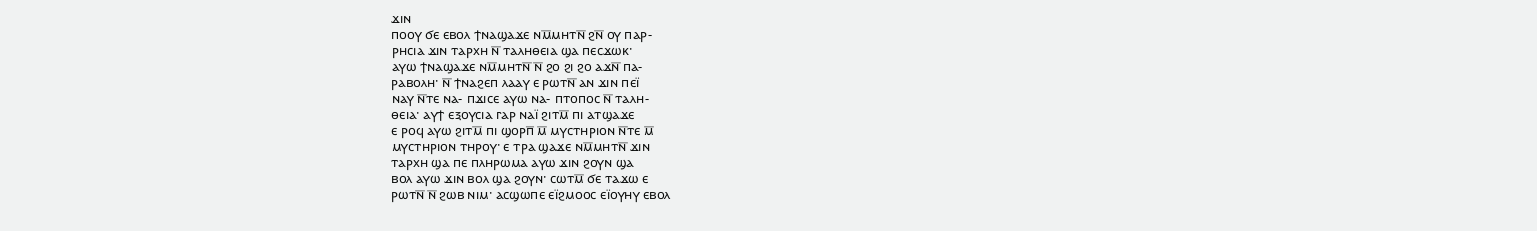ϫⲓⲛ
ⲡⲟⲟⲩ ϭⲉ ⲉⲃⲟⲗ ϯⲛⲁϣⲁϫⲉ ⲛⲙ̅ⲙⲏⲧⲛ̅ ϩⲛ̅ ⲟⲩ ⲡⲁⲣ‐
ⲣⲏⲥⲓⲁ ϫⲓⲛ ⲧⲁⲣⲭⲏ ⲛ̅ ⲧⲁⲗⲏⲑⲉⲓⲁ ϣⲁ ⲡⲉⲥϫⲱⲕ·
ⲁⲩⲱ ϯⲛⲁϣⲁϫⲉ ⲛⲙ̅ⲙⲏⲧⲛ̅ ⲛ̅ ϩⲟ ϩⲓ ϩⲟ ⲁϫⲛ̅ ⲡⲁ‐
ⲣⲁⲃⲟⲗⲏ· ⲛ̅ ϯⲛⲁϩⲉⲡ ⲗⲁⲁⲩ ⲉ ⲣⲱⲧⲛ̅ ⲁⲛ ϫⲓⲛ ⲡⲉⲓ̈
ⲛⲁⲩ ⲛ̅ⲧⲉ ⲛⲁ‐ ⲡϫⲓⲥⲉ ⲁⲩⲱ ⲛⲁ‐ ⲡⲧⲟⲡⲟⲥ ⲛ̅ ⲧⲁⲗⲏ‐
ⲑⲉⲓⲁ· ⲁⲩϯ ⲉⲝⲟⲩⲥⲓⲁ ⲅⲁⲣ ⲛⲁⲓ̈ ϩⲓⲧⲙ̅ ⲡⲓ ⲁⲧϣⲁϫⲉ
ⲉ ⲣⲟϥ ⲁⲩⲱ ϩⲓⲧⲙ̅ ⲡⲓ ϣⲟⲣⲡ̅ ⲙ̅ ⲙⲩⲥⲧⲏⲣⲓⲟⲛ ⲛ̅ⲧⲉ ⲙ̅
ⲙⲩⲥⲧⲏⲣⲓⲟⲛ ⲧⲏⲣⲟⲩ· ⲉ ⲧⲣⲁ ϣⲁϫⲉ ⲛⲙ̅ⲙⲏⲧⲛ̅ ϫⲓⲛ
ⲧⲁⲣⲭⲏ ϣⲁ ⲡⲉ ⲡⲗⲏⲣⲱⲙⲁ ⲁⲩⲱ ϫⲓⲛ ϩⲟⲩⲛ ϣⲁ
ⲃⲟⲗ ⲁⲩⲱ ϫⲓⲛ ⲃⲟⲗ ϣⲁ ϩⲟⲩⲛ· ⲥⲱⲧⲙ̅ ϭⲉ ⲧⲁϫⲱ ⲉ
ⲣⲱⲧⲛ̅ ⲛ̅ ϩⲱⲃ ⲛⲓⲙ· ⲁⲥϣⲱⲡⲉ ⲉⲓ̈ϩⲙⲟⲟⲥ ⲉⲓ̈ⲟⲩⲏⲩ ⲉⲃⲟⲗ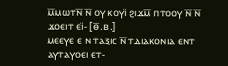ⲙ̅ⲙⲱⲧⲛ̅ ⲛ̅ ⲟⲩ ⲕⲟⲩⲓ̈ ϩⲓϫⲙ̅ ⲡⲧⲟⲟⲩ ⲛ̅ ⲛ̅ ϫⲟⲉⲓⲧ ⲉⲓ̈‐ [ⲑ̅.ⲃ.]
ⲙⲉⲉⲩⲉ ⲉ ⲛ ⲧⲁⲝⲓⲥ ⲛ̅ ⲧⲇⲓⲁⲕⲟⲛⲓⲁ ⲉⲛⲧ ⲁⲩⲧⲁⲩⲟⲉⲓ ⲉⲧ‐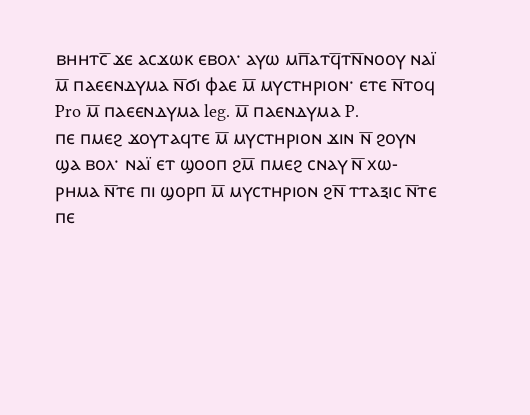ⲃⲏⲏⲧⲥ̅ ϫⲉ ⲁⲥϫⲱⲕ ⲉⲃⲟⲗ· ⲁⲩⲱ ⲙⲡ̅ⲁⲧϥ̅ⲧⲛ̅ⲛⲟⲟⲩ ⲛⲁⲓ̈
ⲙ̅ ⲡⲁⲉⲉⲛⲇⲩⲙⲁ ⲛ̅ϭⲓ ⲫⲁⲉ ⲙ̅ ⲙⲩⲥⲧⲏⲣⲓⲟⲛ· ⲉⲧⲉ ⲛ̅ⲧⲟϥ
Pro ⲙ̅ ⲡⲁⲉⲉⲛⲇⲩⲙⲁ leg. ⲙ̅ ⲡⲁⲉⲛⲇⲩⲙⲁ P.
ⲡⲉ ⲡⲙⲉϩ ϫⲟⲩⲧⲁϥⲧⲉ ⲙ̅ ⲙⲩⲥⲧⲏⲣⲓⲟⲛ ϫⲓⲛ ⲛ̅ ϩⲟⲩⲛ
ϣⲁ ⲃⲟⲗ· ⲛⲁⲓ̈ ⲉⲧ ϣⲟⲟⲡ ϩⲙ̅ ⲡⲙⲉϩ ⲥⲛⲁⲩ ⲛ̅ ⲭⲱ‐
ⲣⲏⲙⲁ ⲛ̅ⲧⲉ ⲡⲓ ϣⲟⲣⲡ ⲙ̅ ⲙⲩⲥⲧⲏⲣⲓⲟⲛ ϩⲛ̅ ⲧⲧⲁⲝⲓⲥ ⲛ̅ⲧⲉ
ⲡⲉ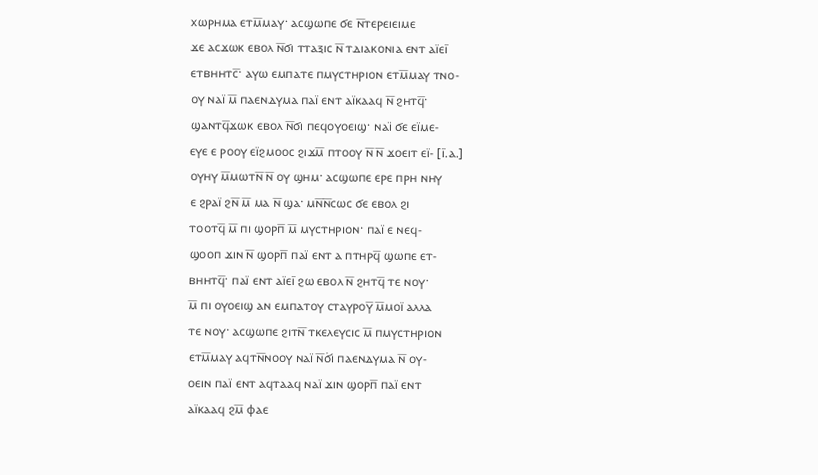ⲭⲱⲣⲏⲙⲁ ⲉⲧⲙ̅ⲙⲁⲩ· ⲁⲥϣⲱⲡⲉ ϭⲉ ⲛ̅ⲧⲉⲣⲉⲓⲉⲓⲙⲉ
ϫⲉ ⲁⲥϫⲱⲕ ⲉⲃⲟⲗ ⲛ̅ϭⲓ ⲧⲧⲁⲝⲓⲥ ⲛ̅ ⲧⲇⲓⲁⲕⲟⲛⲓⲁ ⲉⲛⲧ ⲁⲓ̈ⲉⲓ̅
ⲉⲧⲃⲏⲏⲧⲥ̅· ⲁⲩⲱ ⲉⲙⲡⲁⲧⲉ ⲡⲙⲩⲥⲧⲏⲣⲓⲟⲛ ⲉⲧⲙ̅ⲙⲁⲩ ⲧⲛⲟ‐
ⲟⲩ ⲛⲁⲓ̈ ⲙ̅ ⲡⲁⲉⲛⲇⲩⲙⲁ ⲡⲁⲓ̈ ⲉⲛⲧ ⲁⲓ̈ⲕⲁⲁϥ ⲛ̅ ϩⲏⲧϥ̅·
ϣⲁⲛⲧϥ̅ϫⲱⲕ ⲉⲃⲟⲗ ⲛ̅ϭⲓ ⲡⲉϥⲟⲩⲟⲉⲓϣ· ⲛⲁⲓ̈ ϭⲉ ⲉⲓ̈ⲙⲉ‐
ⲉⲩⲉ ⲉ ⲣⲟⲟⲩ ⲉⲓ̈ϩⲙⲟⲟⲥ ϩⲓϫⲙ̅ ⲡⲧⲟⲟⲩ ⲛ̅ ⲛ̅ ϫⲟⲉⲓⲧ ⲉⲓ̈‐ [ⲓ̅.ⲁ.]
ⲟⲩⲏⲩ ⲙ̅ⲙⲱⲧⲛ̅ ⲛ̅ ⲟⲩ ϣⲏⲙ· ⲁⲥϣⲱⲡⲉ ⲉⲣⲉ ⲡⲣⲏ ⲛⲏⲩ
ⲉ ϩⲣⲁⲓ̈ ϩⲛ̅ ⲙ̅ ⲙⲁ ⲛ̅ ϣⲁ· ⲙⲛ̅ⲛ̅ⲥⲱⲥ ϭⲉ ⲉⲃⲟⲗ ϩⲓ
ⲧⲟⲟⲧϥ̅ ⲙ̅ ⲡⲓ ϣⲟⲣⲡ̅ ⲙ̅ ⲙⲩⲥⲧⲏⲣⲓⲟⲛ· ⲡⲁⲓ̈ ⲉ ⲛⲉϥ‐
ϣⲟⲟⲡ ϫⲓⲛ ⲛ̅ ϣⲟⲣⲡ̅ ⲡⲁⲓ̈ ⲉⲛⲧ ⲁ ⲡⲧⲏⲣϥ̅ ϣⲱⲡⲉ ⲉⲧ‐
ⲃⲏⲏⲧϥ̅· ⲡⲁⲓ̈ ⲉⲛⲧ ⲁⲓ̈ⲉⲓ̅ ϩⲱ ⲉⲃⲟⲗ ⲛ̅ ϩⲏⲧϥ̅ ⲧⲉ ⲛⲟⲩ·
ⲙ̅ ⲡⲓ ⲟⲩⲟⲉⲓϣ ⲁⲛ ⲉⲙⲡⲁⲧⲟⲩ ⲥⲧⲁⲩⲣⲟⲩ̅ ⲙ̅ⲙⲟⲓ̈ ⲁⲗⲗⲁ
ⲧⲉ ⲛⲟⲩ· ⲁⲥϣⲱⲡⲉ ϩⲓⲧⲛ̅ ⲧⲕⲉⲗⲉⲩⲥⲓⲥ ⲙ̅ ⲡⲙⲩⲥⲧⲏⲣⲓⲟⲛ
ⲉⲧⲙ̅ⲙⲁⲩ ⲁϥⲧⲛ̅ⲛⲟⲟⲩ ⲛⲁⲓ̈ ⲛ̅ϭ̇ⲓ̇ ⲡⲁⲉⲛⲇⲩⲙⲁ ⲛ̅ ⲟⲩ‐
ⲟⲉⲓⲛ ⲡⲁⲓ̈ ⲉⲛⲧ ⲁϥⲧⲁⲁϥ ⲛⲁⲓ̈ ϫⲓⲛ ϣⲟⲣⲡ̅ ⲡⲁⲓ̈ ⲉⲛⲧ
ⲁⲓ̈ⲕⲁⲁϥ ϩⲙ̅ ⲫⲁⲉ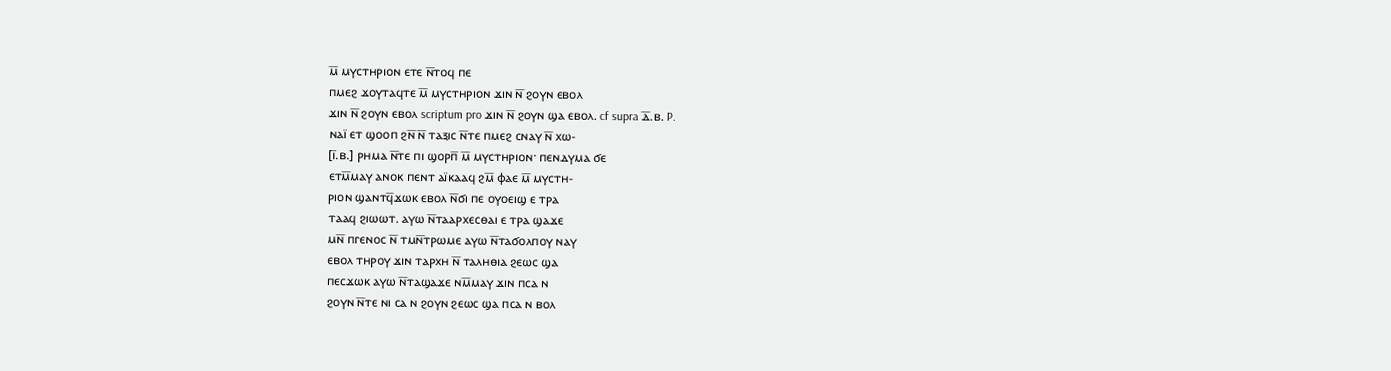ⲙ̅ ⲙⲩⲥⲧⲏⲣⲓⲟⲛ ⲉⲧⲉ ⲛ̅ⲧⲟϥ ⲡⲉ
ⲡⲙⲉϩ ϫⲟⲩⲧⲁϥⲧⲉ ⲙ̅ ⲙⲩⲥⲧⲏⲣⲓⲟⲛ ϫⲓⲛ ⲛ̅ ϩⲟⲩⲛ ⲉⲃⲟⲗ
ϫⲓⲛ ⲛ̅ ϩⲟⲩⲛ ⲉⲃⲟⲗ scriptum pro ϫⲓⲛ ⲛ̅ ϩⲟⲩⲛ ϣⲁ ⲉⲃⲟⲗ. cf supra ⲇ̅.ⲃ. P.
ⲛⲁⲓ̈ ⲉⲧ ϣⲟⲟⲡ ϩⲛ̅ ⲛ̅ ⲧⲁⲝⲓⲥ ⲛ̅ⲧⲉ ⲡⲙⲉϩ ⲥⲛⲁⲩ ⲛ̅ ⲭⲱ‐
[ⲓ̅.ⲃ.] ⲣⲏⲙⲁ ⲛ̅ⲧⲉ ⲡⲓ ϣⲟⲣⲡ̅ ⲙ̅ ⲙⲩⲥⲧⲏⲣⲓⲟⲛ· ⲡⲉⲛⲇⲩⲙⲁ ϭⲉ
ⲉⲧⲙ̅ⲙⲁⲩ ⲁⲛⲟⲕ ⲡⲉⲛⲧ ⲁⲓ̈ⲕⲁⲁϥ ϩⲙ̅ ⲫⲁⲉ ⲙ̅ ⲙⲩⲥⲧⲏ‐
ⲣⲓⲟⲛ ϣⲁⲛⲧϥ̅ϫⲱⲕ ⲉⲃⲟⲗ ⲛ̅ϭⲓ ⲡⲉ ⲟⲩⲟⲉⲓϣ ⲉ ⲧⲣⲁ
ⲧⲁⲁϥ ϩⲓⲱⲱⲧ. ⲁⲩⲱ ⲛ̅ⲧⲁⲁⲣⲭⲉⲥⲑⲁⲓ ⲉ ⲧⲣⲁ ϣⲁϫⲉ
ⲙⲛ̅ ⲡⲅⲉⲛⲟⲥ ⲛ̅ ⲧⲙⲛ̅ⲧⲣⲱⲙⲉ ⲁⲩⲱ ⲛ̅ⲧⲁϭⲟⲗⲡⲟⲩ ⲛⲁⲩ
ⲉⲃⲟⲗ ⲧⲏⲣⲟⲩ ϫⲓⲛ ⲧⲁⲣⲭⲏ ⲛ̅ ⲧⲁⲗⲏⲑⲓⲁ ϩⲉⲱⲥ ϣⲁ
ⲡⲉⲥϫⲱⲕ ⲁⲩⲱ ⲛ̅ⲧⲁϣⲁϫⲉ ⲛⲙ̅ⲙⲁⲩ ϫⲓⲛ ⲡⲥⲁ ⲛ
ϩⲟⲩⲛ ⲛ̅ⲧⲉ ⲛⲓ ⲥⲁ ⲛ ϩⲟⲩⲛ ϩⲉⲱⲥ ϣⲁ ⲡⲥⲁ ⲛ ⲃⲟⲗ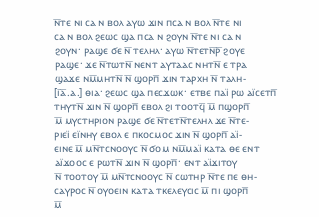ⲛ̅ⲧⲉ ⲛⲓ ⲥⲁ ⲛ ⲃⲟⲗ ⲁⲩⲱ ϫⲓⲛ ⲡⲥⲁ ⲛ ⲃⲟⲗ ⲛ̅ⲧⲉ ⲛⲓ
ⲥⲁ ⲛ ⲃⲟⲗ ϩⲉⲱⲥ ϣⲁ ⲡⲥⲁ ⲛ ϩⲟⲩⲛ ⲛ̅ⲧⲉ ⲛⲓ ⲥⲁ ⲛ
ϩⲟⲩⲛ· ⲣⲁϣⲉ ϭⲉ ⲛ̅ ⲧⲉⲗⲏⲗ· ⲁⲩⲱ ⲛ̅ⲧⲉⲧⲛ̅ⲣ̅ ϩⲟⲩⲉ
ⲣⲁϣⲉ· ϫⲉ ⲛ̅ⲧⲱⲧⲛ̅ ⲛⲉⲛⲧ ⲁⲩⲧⲁⲁⲥ ⲛⲏⲧⲛ̅ ⲉ ⲧⲣⲁ
ϣⲁϫⲉ ⲛⲙ̅ⲙⲏⲧⲛ̅ ⲛ̅ ϣⲟⲣⲡ̅ ϫⲓⲛ ⲧⲁⲣⲭⲏ ⲛ̅ ⲧⲁⲗⲏ‐
[ⲓ̅ⲁ̅.ⲁ.] ⲑⲓⲁ· ϩⲉⲱⲥ ϣⲁ ⲡⲉⲥϫⲱⲕ· ⲉⲧⲃⲉ ⲡⲁⲓ̈ ⲣⲱ ⲁⲓ̈ⲥⲉⲧⲡ̅
ⲧⲏⲩⲧⲛ̅ ϫⲓⲛ ⲛ̅ ϣⲟⲣⲡ̅ ⲉⲃⲟⲗ ϩⲓ ⲧⲟⲟⲧϥ̅ ⲙ̅ ⲡϣⲟⲣⲡ̅
ⲙ̅ ⲙⲩⲥⲧⲏⲣⲓⲟⲛ ⲣⲁϣⲉ ϭⲉ ⲛ̅ⲧⲉⲧⲛ̅ⲧⲉⲗⲏⲗ ϫⲉ ⲛ̅ⲧⲉ‐
ⲣⲓⲉⲓ̈ ⲉⲓ̈ⲛⲏⲩ ⲉⲃⲟⲗ ⲉ ⲡⲕⲟⲥⲙⲟⲥ ϫⲓⲛ ⲛ̅ ϣⲟⲣⲡ̅ ⲁⲓ̈‐
ⲉⲓⲛⲉ ⲙ̅ ⲙⲛ̅ⲧⲥⲛⲟⲟⲩⲥ ⲛ̅ ϭⲟⲙ ⲛⲙ̅ⲙⲁⲓ̈ ⲕⲁⲧⲁ ⲑⲉ ⲉⲛⲧ
ⲁⲓ̈ϫⲟⲟⲥ ⲉ ⲣⲱⲧⲛ̅ ϫⲓⲛ ⲛ̅ ϣⲟⲣⲡ̅· ⲉⲛⲧ ⲁⲓ̈ϫⲓⲧⲟⲩ
ⲛ̅ ⲧⲟⲟⲧⲟⲩ ⲙ̅ ⲙⲛ̅ⲧⲥⲛⲟⲟⲩⲥ ⲛ̅ ⲥⲱⲧⲏⲣ ⲛ̅ⲧⲉ ⲡⲉ ⲑⲏ‐
ⲥⲁⲩⲣⲟⲥ ⲛ̅ ⲟⲩⲟⲉⲓⲛ ⲕⲁⲧⲁ ⲧⲕⲉⲗⲉⲩⲥⲓⲥ ⲙ̅ ⲡⲓ ϣⲟⲣⲡ̅
ⲙ̅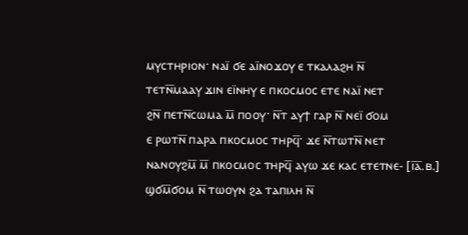ⲙⲩⲥⲧⲏⲣⲓⲟⲛ· ⲛⲁⲓ̈ ϭⲉ ⲁⲓ̈ⲛⲟϫⲟⲩ ⲉ ⲧⲕⲁⲗⲁϩⲏ ⲛ̅
ⲧⲉⲧⲛ̅ⲙⲁⲁⲩ ϫⲓⲛ ⲉⲓ̈ⲛⲏⲩ ⲉ ⲡⲕⲟⲥⲙⲟⲥ ⲉⲧⲉ ⲛⲁⲓ̈ ⲛⲉⲧ
ϩⲛ̅ ⲡⲉⲧⲛ̅ⲥⲱⲙⲁ ⲙ̅ ⲡⲟⲟⲩ· ⲛ̅ⲧ ⲁⲩϯ ⲅⲁⲣ ⲛ̅ ⲛⲉⲓ̈ ϭⲟⲙ
ⲉ ⲣⲱⲧⲛ̅ ⲡⲁⲣⲁ ⲡⲕⲟⲥⲙⲟⲥ ⲧⲏⲣϥ̅· ϫⲉ ⲛ̅ⲧⲱⲧⲛ̅ ⲛⲉⲧ
ⲛⲁⲛⲟⲩϩⲙ̅ ⲙ̅ ⲡⲕⲟⲥⲙⲟⲥ ⲧⲏⲣϥ̅ ⲁⲩⲱ ϫⲉ ⲕⲁⲥ ⲉⲧⲉⲧⲛⲉ‐ [ⲓ̅ⲁ̅.ⲃ.]
ϣϭⲙ̅ϭⲟⲙ ⲛ̅ ⲧⲱⲟⲩⲛ ϩⲁ ⲧⲁⲡⲓⲗⲏ ⲛ̅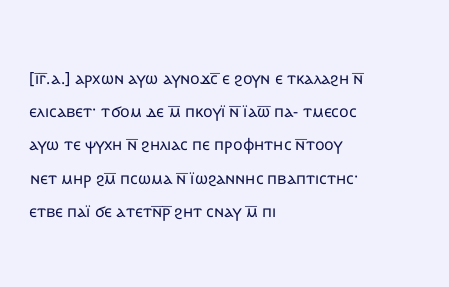[ⲓ̅ⲅ̅.ⲁ.] ⲁⲣⲭⲱⲛ ⲁⲩⲱ ⲁⲩⲛⲟϫⲥ̅ ⲉ ϩⲟⲩⲛ ⲉ ⲧⲕⲁⲗⲁϩⲏ ⲛ̅
ⲉⲗⲓⲥⲁⲃⲉⲧ· ⲧϭⲟⲙ ⲇⲉ ⲙ̅ ⲡⲕⲟⲩⲓ̈ ⲛ̅ ⲓ̈ⲁⲱ̅ ⲡⲁ‐ ⲧⲙⲉⲥⲟⲥ
ⲁⲩⲱ ⲧⲉ ⲯⲩⲭⲏ ⲛ̅ ϩⲏⲗⲓⲁⲥ ⲡⲉ ⲡⲣⲟⲫⲏⲧⲏⲥ ⲛ̅ⲧⲟⲟⲩ
ⲛⲉⲧ ⲙⲏⲣ ϩⲙ̅ ⲡⲥⲱⲙⲁ ⲛ̅ ⲓ̈ⲱϩⲁⲛⲛⲏⲥ ⲡⲃⲁⲡⲧⲓⲥⲧⲏⲥ·
ⲉⲧⲃⲉ ⲡⲁⲓ̈ ϭⲉ ⲁⲧⲉⲧⲛ̅ⲣ̅ ϩⲏⲧ ⲥⲛⲁⲩ ⲙ̅ ⲡⲓ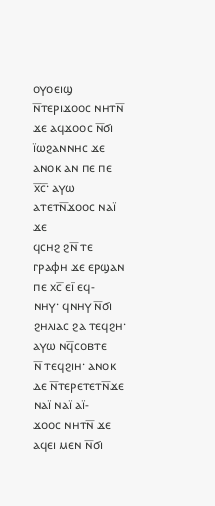ⲟⲩⲟⲉⲓϣ
ⲛ̅ⲧⲉⲣⲓϫⲟⲟⲥ ⲛⲏⲧⲛ̅ ϫⲉ ⲁϥϫⲟⲟⲥ ⲛ̅ϭⲓ ⲓ̈ⲱϩⲁⲛⲛⲏⲥ ϫⲉ
ⲁⲛⲟⲕ ⲁⲛ ⲡⲉ ⲡⲉ ⲭ̅ⲥ̅· ⲁⲩⲱ ⲁⲧⲉⲧⲛ̅ϫⲟⲟⲥ ⲛⲁⲓ̈ ϫⲉ
ϥⲥⲏϩ ϩⲛ̅ ⲧⲉ ⲅⲣⲁⲫⲏ ϫⲉ ⲉⲣϣⲁⲛ ⲡⲉ ⲭⲥ̅ ⲉⲓ̅ ⲉϥ‐
ⲛⲏⲩ· ϥⲛⲏⲩ ⲛ̅ϭⲓ ϩⲏⲗⲓⲁⲥ ϩⲁ ⲧⲉϥϩⲏ· ⲁⲩⲱ ⲛϥ̅ⲥⲟⲃⲧⲉ
ⲛ̅ ⲧⲉϥϩⲓⲏ· ⲁⲛⲟⲕ ⲇⲉ ⲛ̅ⲧⲉⲣⲉⲧⲉⲧⲛ̅ϫⲉ ⲛⲁⲓ̈ ⲛⲁⲓ̈ ⲁⲓ̈‐
ϫⲟⲟⲥ ⲛⲏⲧⲛ̅ ϫⲉ ⲁϥⲉⲓ ⲙⲉⲛ ⲛ̅ϭⲓ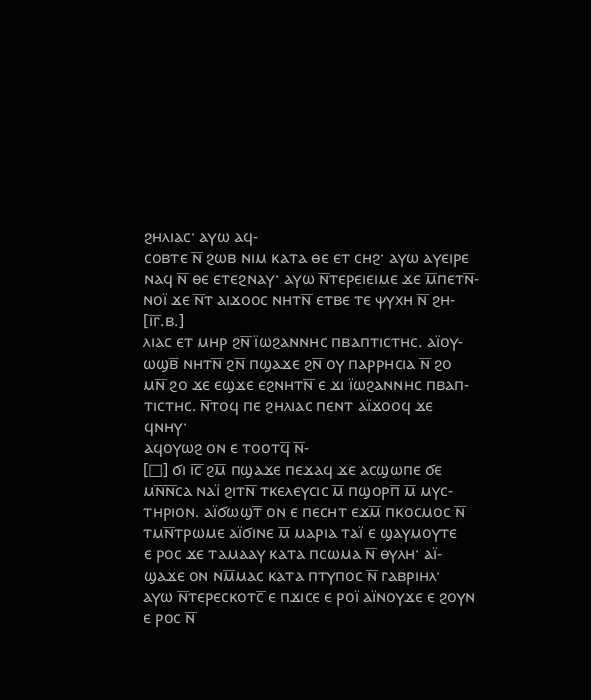ϩⲏⲗⲓⲁⲥ· ⲁⲩⲱ ⲁϥ‐
ⲥⲟⲃⲧⲉ ⲛ̅ ϩⲱⲃ ⲛⲓⲙ ⲕⲁⲧⲁ ⲑⲉ ⲉⲧ ⲥⲏϩ· ⲁⲩⲱ ⲁⲩⲉⲓⲣⲉ
ⲛⲁϥ ⲛ̅ ⲑⲉ ⲉⲧⲉϩⲛⲁⲩ· ⲁⲩⲱ ⲛ̅ⲧⲉⲣⲉⲓⲉⲓⲙⲉ ϫⲉ ⲙ̅ⲡⲉⲧⲛ̅‐
ⲛⲟⲓ̈ ϫⲉ ⲛ̅ⲧ ⲁⲓϫⲟⲟⲥ ⲛⲏⲧⲛ̅ ⲉⲧⲃⲉ ⲧⲉ ⲯⲩⲭⲏ ⲛ̅ ϩⲏ‐ [ⲓ̅ⲅ̅.ⲃ.]
ⲗⲓⲁⲥ ⲉⲧ ⲙⲏⲣ ϩⲛ̅ ⲓ̈ⲱϩⲁⲛⲛⲏⲥ ⲡⲃⲁⲡⲧⲓⲥⲧⲏⲥ. ⲁⲓ̈ⲟⲩ‐
ⲱϣⲃ̅ ⲛⲏⲧⲛ̅ ϩⲛ̅ ⲡϣⲁϫⲉ ϩⲛ̅ ⲟⲩ ⲡⲁⲣⲣⲏⲥⲓⲁ ⲛ̅ ϩⲟ
ⲙⲛ̅ ϩⲟ ϫⲉ ⲉϣϫⲉ ⲉϩⲛⲏⲧⲛ̅ ⲉ ϫⲓ ⲓ̈ⲱϩⲁⲛⲛⲏⲥ ⲡⲃⲁⲡ‐
ⲧⲓⲥⲧⲏⲥ. ⲛ̅ⲧⲟϥ ⲡⲉ ϩⲏⲗⲓⲁⲥ ⲡⲉⲛⲧ ⲁⲓ̈ϫⲟⲟϥ ϫⲉ ϥⲛⲏⲩ·
ⲁϥⲟⲩⲱϩ ⲟⲛ ⲉ ⲧⲟⲟⲧϥ̅ ⲛ̅‐
[□] ϭⲓ ⲓ̅ⲥ̅ ϩⲙ̅ ⲡϣⲁϫⲉ ⲡⲉϫⲁϥ ϫⲉ ⲁⲥϣⲱⲡⲉ ϭⲉ
ⲙⲛ̅ⲛ̅ⲥⲁ ⲛⲁⲓ̈ ϩⲓⲧⲛ̅ ⲧⲕⲉⲗⲉⲩⲥⲓⲥ ⲙ̅ ⲡϣⲟⲣⲡ̅ ⲙ̅ ⲙⲩⲥ‐
ⲧⲏⲣⲓⲟⲛ. ⲁⲓ̈ϭⲱϣⲧ̅ ⲟⲛ ⲉ ⲡⲉⲥⲏⲧ ⲉϫⲙ̅ ⲡⲕⲟⲥⲙⲟⲥ ⲛ̅
ⲧⲙⲛ̅ⲧⲣⲱⲙⲉ ⲁⲓ̈ϭⲓⲛⲉ ⲙ̅ ⲙⲁⲣⲓⲁ ⲧⲁⲓ̈ ⲉ ϣⲁⲩⲙⲟⲩⲧⲉ
ⲉ ⲣⲟⲥ ϫⲉ ⲧⲁⲙⲁⲁⲩ ⲕⲁⲧⲁ ⲡⲥⲱⲙⲁ ⲛ̅ ⲑⲩⲗⲏ· ⲁⲓ̈‐
ϣⲁϫⲉ ⲟⲛ ⲛⲙ̅ⲙⲁⲥ ⲕⲁⲧⲁ ⲡⲧⲩⲡⲟⲥ ⲛ̅ ⲅⲁⲃⲣⲓⲏⲗ·
ⲁⲩⲱ ⲛ̅ⲧⲉⲣⲉⲥⲕⲟⲧⲥ̅ ⲉ ⲡϫⲓⲥⲉ ⲉ ⲣⲟⲓ̈ ⲁⲓ̈ⲛⲟⲩϫⲉ ⲉ ϩⲟⲩⲛ
ⲉ ⲣⲟⲥ ⲛ̅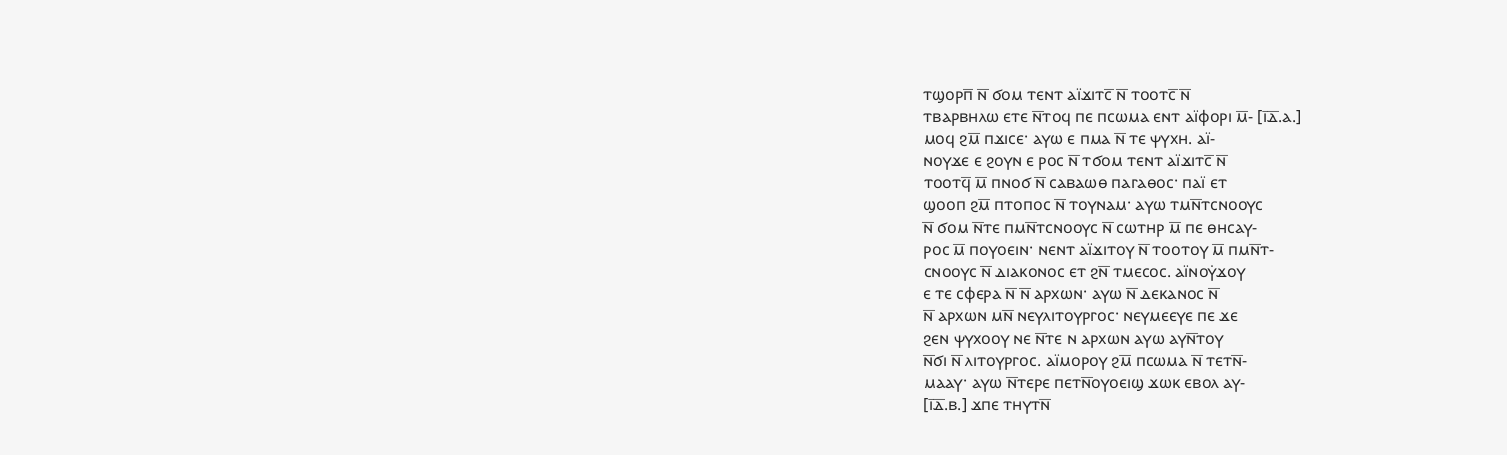ⲧϣⲟⲣⲡ̅ ⲛ̅ ϭⲟⲙ ⲧⲉⲛⲧ ⲁⲓ̈ϫⲓⲧⲥ̅ ⲛ̅ ⲧⲟⲟⲧⲥ̅ ⲛ̅
ⲧⲃⲁⲣⲃⲏⲗⲱ ⲉⲧⲉ ⲛ̅ⲧⲟϥ ⲡⲉ ⲡⲥⲱⲙⲁ ⲉⲛⲧ ⲁⲓ̈ⲫⲟⲣⲓ ⲙ̅‐ [ⲓ̅ⲇ̅.ⲁ.]
ⲙⲟϥ ϩⲙ̅ ⲡϫⲓⲥⲉ· ⲁⲩⲱ ⲉ ⲡⲙⲁ ⲛ̅ ⲧⲉ ⲯⲩⲭⲏ. ⲁⲓ̈‐
ⲛⲟⲩϫⲉ ⲉ ϩⲟⲩⲛ ⲉ ⲣⲟⲥ ⲛ̅ ⲧϭⲟⲙ ⲧⲉⲛⲧ ⲁⲓ̈ϫⲓⲧⲥ̅ ⲛ̅
ⲧⲟⲟⲧϥ̅ ⲙ̅ ⲡⲛⲟϭ ⲛ̅ ⲥⲁⲃⲁⲱⲑ ⲡⲁⲅⲁⲑⲟⲥ· ⲡⲁⲓ̈ ⲉⲧ
ϣⲟⲟⲡ ϩⲙ̅ ⲡⲧⲟⲡⲟⲥ ⲛ̅ ⲧⲟⲩⲛⲁⲙ· ⲁⲩⲱ ⲧⲙⲛ̅ⲧⲥⲛⲟⲟⲩⲥ
ⲛ̅ ϭⲟⲙ ⲛ̅ⲧⲉ ⲡⲙⲛ̅ⲧⲥⲛⲟⲟⲩⲥ ⲛ̅ ⲥⲱⲧⲏⲣ ⲙ̅ ⲡⲉ ⲑⲏⲥⲁⲩ‐
ⲣⲟⲥ ⲙ̅ ⲡⲟⲩⲟⲉⲓⲛ· ⲛⲉⲛⲧ ⲁⲓ̈ϫⲓⲧⲟⲩ ⲛ̅ ⲧⲟⲟⲧⲟⲩ ⲙ̅ ⲡⲙⲛ̅ⲧ‐
ⲥⲛⲟⲟⲩⲥ ⲛ̅ ⲇⲓⲁⲕⲟⲛⲟⲥ ⲉⲧ ϩⲛ̅ ⲧⲙⲉⲥⲟⲥ. ⲁⲓ̈ⲛⲟⲩ̇ϫⲟⲩ
ⲉ ⲧⲉ ⲥⲫⲉⲣⲁ ⲛ̅ ⲛ̅ ⲁⲣⲭⲱⲛ· ⲁⲩⲱ ⲛ̅ ⲇⲉⲕⲁⲛⲟⲥ ⲛ̅
ⲛ̅ ⲁⲣⲭⲱⲛ ⲙⲛ̅ ⲛⲉⲩⲗⲓⲧⲟⲩⲣⲅⲟⲥ· ⲛⲉⲩⲙⲉⲉⲩⲉ ⲡⲉ ϫⲉ
ϩⲉⲛ ⲯⲩⲭⲟⲟⲩ ⲛⲉ ⲛ̅ⲧⲉ ⲛ ⲁⲣⲭⲱⲛ ⲁⲩⲱ ⲁⲩⲛ̅ⲧⲟⲩ
ⲛ̅ϭⲓ ⲛ̅ ⲗⲓⲧⲟⲩⲣⲅⲟⲥ. ⲁⲓ̈ⲙⲟⲣⲟⲩ ϩⲙ̅ ⲡⲥⲱⲙⲁ ⲛ̅ ⲧⲉⲧⲛ̅‐
ⲙⲁⲁⲩ· ⲁⲩⲱ ⲛ̅ⲧⲉⲣⲉ ⲡⲉⲧⲛ̅ⲟⲩⲟⲉⲓϣ ϫⲱⲕ ⲉⲃⲟⲗ ⲁⲩ‐
[ⲓ̅ⲇ̅.ⲃ.] ϫⲡⲉ ⲧⲏⲩⲧⲛ̅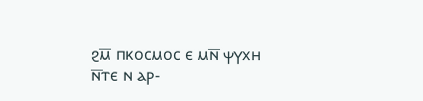ϩⲙ̅ ⲡⲕⲟⲥⲙⲟⲥ ⲉ ⲙⲛ̅ ⲯⲩⲭⲏ ⲛ̅ⲧⲉ ⲛ ⲁⲣ‐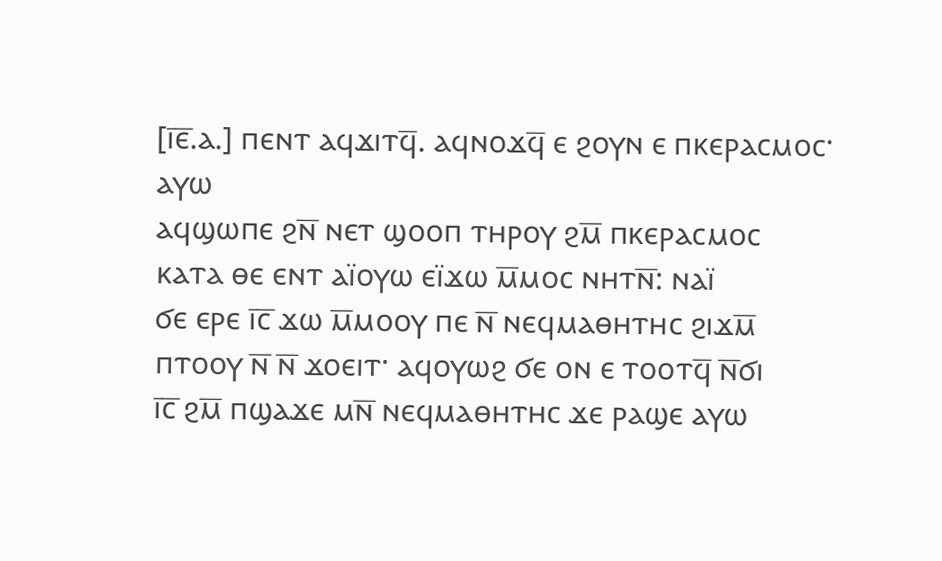[ⲓ̅ⲉ̅.ⲁ.] ⲡⲉⲛⲧ ⲁϥϫⲓⲧϥ̅. ⲁϥⲛⲟϫϥ̅ ⲉ ϩⲟⲩⲛ ⲉ ⲡⲕⲉⲣⲁⲥⲙⲟⲥ· ⲁⲩⲱ
ⲁϥϣⲱⲡⲉ ϩⲛ̅ ⲛⲉⲧ ϣⲟⲟⲡ ⲧⲏⲣⲟⲩ ϩⲙ̅ ⲡⲕⲉⲣⲁⲥⲙⲟⲥ
ⲕⲁⲧⲁ ⲑⲉ ⲉⲛⲧ ⲁⲓ̈ⲟⲩⲱ ⲉⲓ̈ϫⲱ ⲙ̅ⲙⲟⲥ ⲛⲏⲧⲛ̅: ⲛⲁⲓ̈
ϭⲉ ⲉⲣⲉ ⲓ̅ⲥ̅ ϫⲱ ⲙ̅ⲙⲟⲟⲩ ⲡⲉ ⲛ̅ ⲛⲉϥⲙⲁⲑⲏⲧⲏⲥ ϩⲓϫⲙ̅
ⲡⲧⲟⲟⲩ ⲛ̅ ⲛ̅ ϫⲟⲉⲓⲧ· ⲁϥⲟⲩⲱϩ ϭⲉ ⲟⲛ ⲉ ⲧⲟⲟⲧϥ̅ ⲛ̅ϭⲓ
ⲓ̅ⲥ̅ ϩⲙ̅ ⲡϣⲁϫⲉ ⲙⲛ̅ ⲛⲉϥⲙⲁⲑⲏⲧⲏⲥ ϫⲉ ⲣⲁϣⲉ ⲁⲩⲱ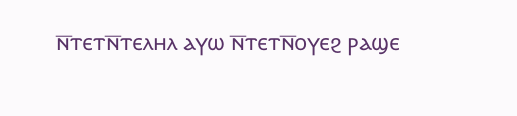ⲛ̅ⲧⲉⲧⲛ̅ⲧⲉⲗⲏⲗ ⲁⲩⲱ ⲛ̅ⲧⲉⲧⲛ̅ⲟⲩⲉϩ ⲣⲁϣⲉ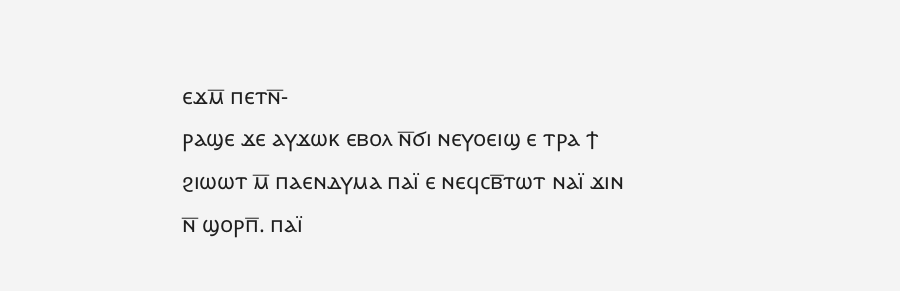ⲉϫⲙ̅ ⲡⲉⲧⲛ̅‐
ⲣⲁϣⲉ ϫⲉ ⲁⲩϫⲱⲕ ⲉⲃⲟⲗ ⲛ̅ϭⲓ ⲛⲉⲩⲟⲉⲓϣ ⲉ ⲧⲣⲁ ϯ
ϩⲓⲱⲱⲧ ⲙ̅ ⲡⲁⲉⲛⲇⲩⲙⲁ ⲡⲁⲓ̈ ⲉ ⲛⲉϥⲥⲃ̅ⲧⲱⲧ ⲛⲁⲓ̈ ϫⲓⲛ
ⲛ̅ ϣⲟⲣⲡ̅. ⲡⲁⲓ̈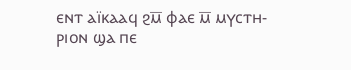ⲉⲛⲧ ⲁⲓ̈ⲕⲁⲁϥ ϩⲙ̅ ⲫⲁⲉ ⲙ̅ ⲙⲩⲥⲧⲏ‐
ⲣⲓⲟⲛ ϣⲁ ⲡⲉ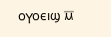ⲟⲩⲟⲉⲓϣ ⲙ̅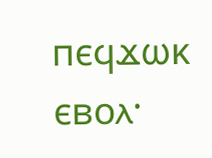ⲡⲉϥϫⲱⲕ ⲉⲃⲟⲗ·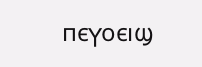ⲡⲉⲩⲟⲉⲓϣ